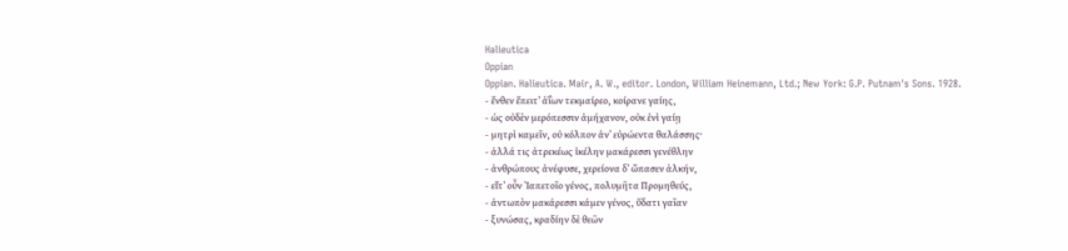Halieutica
Oppian
Oppian. Halieutica. Mair, A. W., editor. London, William Heinemann, Ltd.; New York: G.P. Putnam's Sons. 1928.
- ἔνθεν ἔπειτʼ ἀΐων τεκμαίρεο, κοίρανε γαίης,
- ὡς οὐδὲν μερόπεσσιν ἀμήχανον, οὐκ ἐνὶ γαίῃ
- μητρὶ καμεῖν, οὐ κόλπον ἀνʼ εὐρώεντα θαλάσσης·
- ἀλλά τις ἀτρεκέως ἰκέλην μακάρεσσι γενέθλην
- ἀνθρώπους ἀνέφυσε, χερείονα δʼ ὤπασεν ἀλκήν,
- εἴτʼ οὖν Ἰαπετοῖο γένος, πολυμῆτα Προμηθεύς,
- ἀντωπὸν μακάρεσσι κάμεν γένος, ὕδατι γαῖαν
- ξυνώσας, κραδίην δὲ θεῶν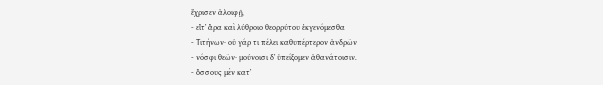ἔχρισεν ἀλοιφῇ,
- εἴτʼ ἄρα καὶ λύθροιο θεορρύτου ἐκγενόμεσθα
- Τιτήνων· οὐ γάρ τι πέλει καθυπέρτερον ἀνδρῶν
- νόσφι θεῶν· μούνοισι δʼ ὑπείξομεν ἀθανάτοισιν.
- ὅσσους μὲν κατʼ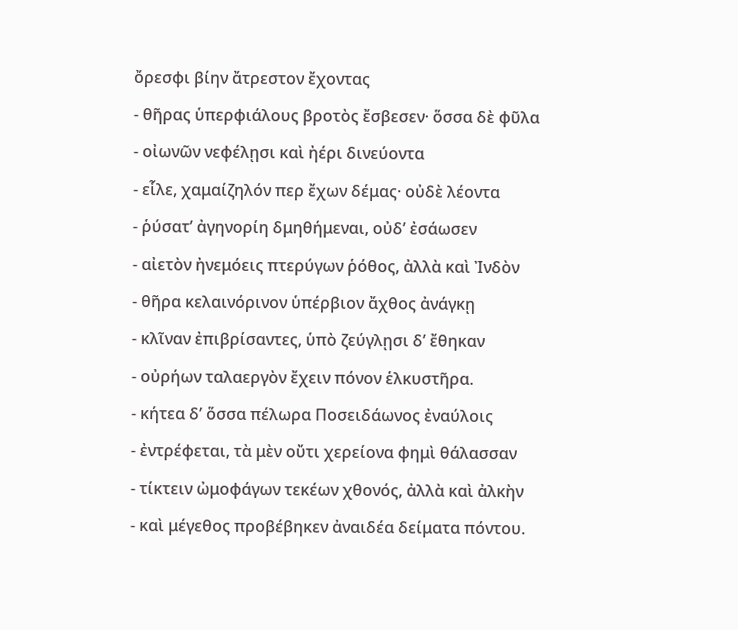ὄρεσφι βίην ἄτρεστον ἔχοντας
- θῆρας ὑπερφιάλους βροτὸς ἔσβεσεν· ὅσσα δὲ φῦλα
- οἰωνῶν νεφέλῃσι καὶ ἠέρι δινεύοντα
- εἷλε, χαμαίζηλόν περ ἔχων δέμας· οὐδὲ λέοντα
- ῥύσατ’ ἀγηνορίη δμηθήμεναι, οὐδʼ ἐσάωσεν
- αἰετὸν ἠνεμόεις πτερύγων ῥόθος, ἀλλὰ καὶ Ἰνδὸν
- θῆρα κελαινόρινον ὑπέρβιον ἄχθος ἀνάγκῃ
- κλῖναν ἐπιβρίσαντες, ὑπὸ ζεύγλῃσι δʼ ἔθηκαν
- οὐρήων ταλαεργὸν ἔχειν πόνον ἑλκυστῆρα.
- κήτεα δʼ ὅσσα πέλωρα Ποσειδάωνος ἐναύλοις
- ἐντρέφεται, τὰ μὲν οὔτι χερείονα φημὶ θάλασσαν
- τίκτειν ὠμοφάγων τεκέων χθονός, ἀλλὰ καὶ ἀλκὴν
- καὶ μέγεθος προβέβηκεν ἀναιδέα δείματα πόντου.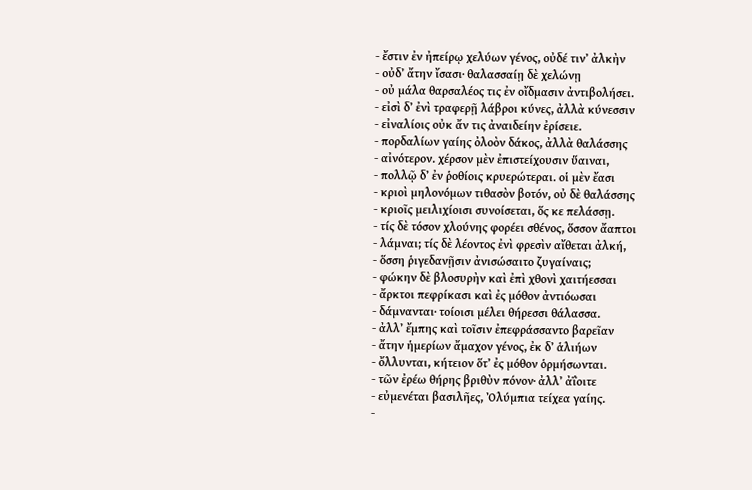- ἔστιν ἐν ἠπείρῳ χελύων γένος, οὐδέ τινʼ ἀλκὴν
- οὐδʼ ἄτην ἴσασι· θαλασσαίῃ δὲ χελώνῃ
- οὐ μάλα θαρσαλέος τις ἐν οἴδμασιν ἀντιβολήσει.
- εἰσὶ δʼ ἐνὶ τραφερῇ λάβροι κύνες, ἀλλὰ κύνεσσιν
- εἰναλίοις οὐκ ἄν τις ἀναιδείην ἐρίσειε.
- πορδαλίων γαίης ὀλοὸν δάκος, ἀλλὰ θαλάσσης
- αἰνότερον. χέρσον μὲν ἐπιστείχουσιν ὕαιναι,
- πολλῷ δʼ ἐν ῥοθίοις κρυερώτεραι. οἱ μὲν ἔασι
- κριοὶ μηλονόμων τιθασὸν βοτόν, οὐ δὲ θαλάσσης
- κριοῖς μειλιχίοισι συνοίσεται, ὅς κε πελάσσῃ.
- τίς δὲ τόσον χλούνης φορέει σθένος, ὅσσον ἄαπτοι
- λάμναι; τίς δὲ λέοντος ἐνὶ φρεσὶν αἴθεται ἀλκή,
- ὅσση ῥιγεδανῇσιν ἀνισώσαιτο ζυγαίναις;
- φώκην δὲ βλοσυρὴν καὶ ἐπὶ χθονὶ χαιτήεσσαι
- ἄρκτοι πεφρίκασι καὶ ἐς μόθον ἀντιόωσαι
- δάμνανται· τοίοισι μέλει θήρεσσι θάλασσα.
- ἀλλʼ ἔμπης καὶ τοῖσιν ἐπεφράσσαντο βαρεῖαν
- ἄτην ἡμερίων ἄμαχον γένος, ἐκ δʼ ἁλιήων
- ὄλλυνται, κήτειον ὅτʼ ἐς μόθον ὁρμήσωνται.
- τῶν ἐρέω θήρης βριθὺν πόνον· ἀλλʼ ἀΐοιτε
- εὐμενέται βασιλῆες, Ὀλύμπια τείχεα γαίης.
-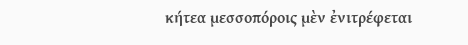κήτεα μεσσοπόροις μὲν ἐνιτρέφεται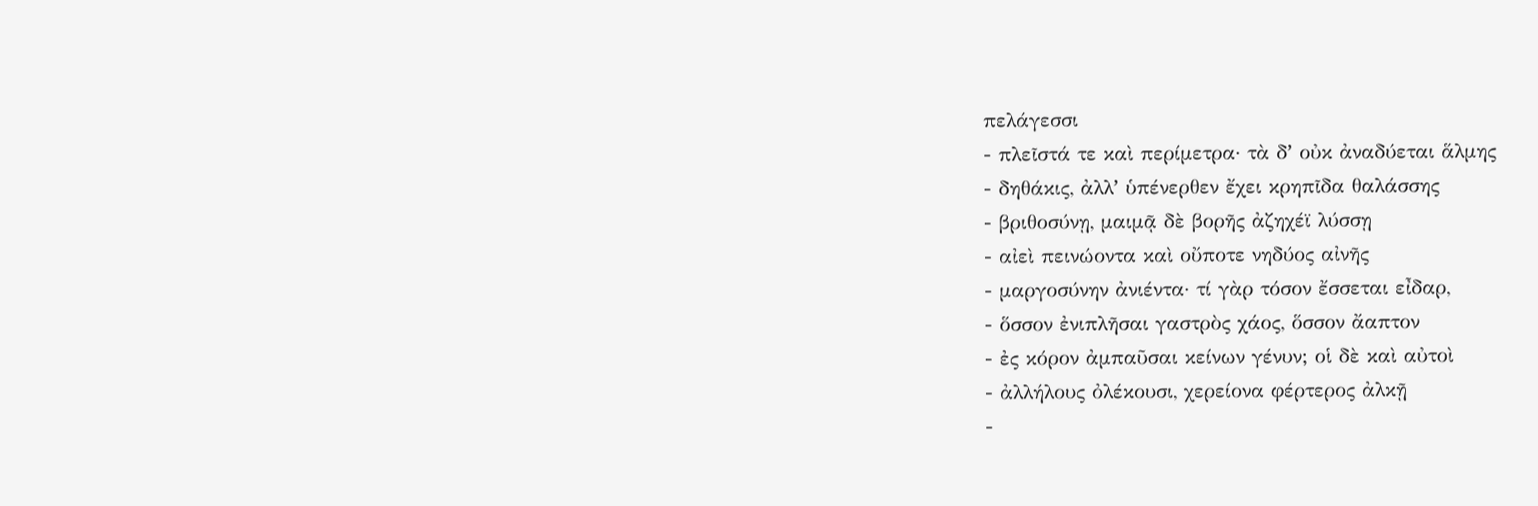πελάγεσσι
- πλεῖστά τε καὶ περίμετρα· τὰ δʼ οὐκ ἀναδύεται ἅλμης
- δηθάκις, ἀλλʼ ὑπένερθεν ἔχει κρηπῖδα θαλάσσης
- βριθοσύνῃ, μαιμᾷ δὲ βορῆς ἀζηχέϊ λύσσῃ
- αἰεὶ πεινώοντα καὶ οὔποτε νηδύος αἰνῆς
- μαργοσύνην ἀνιέντα· τί γὰρ τόσον ἔσσεται εἶδαρ,
- ὅσσον ἐνιπλῆσαι γαστρὸς χάος, ὅσσον ἄαπτον
- ἐς κόρον ἀμπαῦσαι κείνων γένυν; οἱ δὲ καὶ αὐτοὶ
- ἀλλήλους ὀλέκουσι, χερείονα φέρτερος ἀλκῇ
-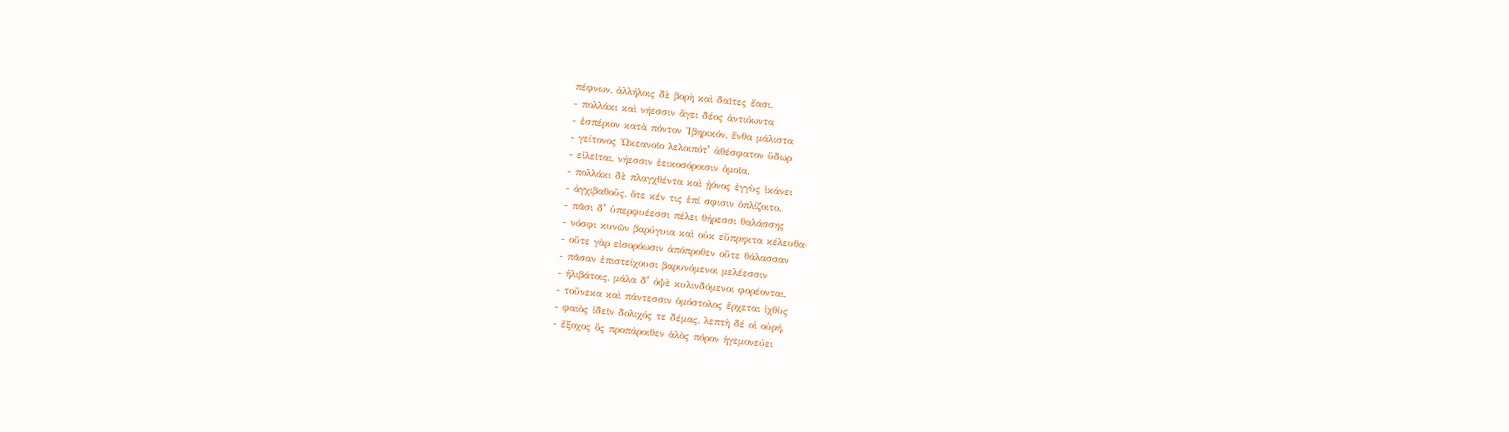πέφνων, ἀλλήλοις δὲ βορὴ καὶ δαῖτες ἔασι.
- πολλάκι καὶ νήεσσιν ἄγει δέος ἀντιόωντα
- ἑσπέριον κατὰ πόντον Ἰβηρικόν, ἔνθα μάλιστα
- γείτονος Ὠκεανοῖο λελοιπότʼ ἀθέσφατον ὕδωρ
- εἰλεῖται, νήεσσιν ἐεικοσόροισιν ὁμοῖα.
- πολλάκι δὲ πλαγχθέντα καὶ ᾐόνος ἐγγὺς ἱκάνει
- ἀγχιβαθοῦς, ὅτε κέν τις ἐπί σφισιν ὁπλίζοιτο.
- πᾶσι δʼ ὑπερφυέεσσι πέλει θήρεσσι θαλάσσης
- νόσφι κυνῶν βαρύγυια καὶ οὐκ εὔπρηκτα κέλευθα·
- οὔτε γὰρ εἰσορόωσιν ἀπόπροθεν οὔτε θάλασσαν
- πᾶσαν ἐπιστείχουσι βαρυνόμενοι μελέεσσιν
- ἠλιβάτοις, μάλα δʼ ὀψὲ κυλινδόμενοι φορέονται.
- τοὔνεκα καὶ πάντεσσιν ὁμόστολος ἔρχεται ἰχθὺς
- φαιὸς ἰδεῖν δολιχός τε δέμας, λεπτὴ δέ οἱ οὐρή,
- ἔξοχος ὃς προπάροιθεν ἁλὸς πόρον ἡγεμονεύει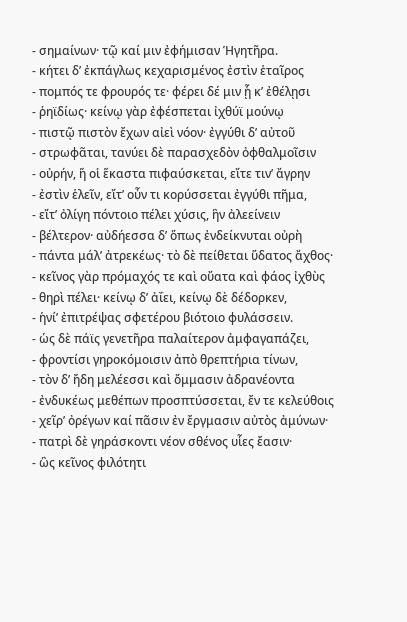- σημαίνων· τῷ καί μιν ἐφήμισαν Ἡγητῆρα.
- κήτει δʼ ἐκπάγλως κεχαρισμένος ἐστὶν ἑταῖρος
- πομπός τε φρουρός τε· φέρει δέ μιν ᾗ κʼ ἐθέλῃσι
- ῥηϊδίως· κείνῳ γὰρ ἐφέσπεται ἰχθύϊ μούνῳ
- πιστῷ πιστὸν ἔχων αἰεὶ νόον· ἐγγύθι δʼ αὐτοῦ
- στρωφᾶται, τανύει δὲ παρασχεδὸν ὀφθαλμοῖσιν
- οὐρήν, ἥ οἱ ἕκαστα πιφαύσκεται, εἴτε τινʼ ἄγρην
- ἐστὶν ἑλεῖν, εἴτʼ οὖν τι κορύσσεται ἐγγύθι πῆμα,
- εἴτʼ ὀλίγη πόντοιο πέλει χύσις, ἣν ἀλεείνειν
- βέλτερον· αὐδήεσσα δʼ ὅπως ἐνδείκνυται οὐρὴ
- πάντα μάλʼ ἀτρεκέως· τὸ δὲ πείθεται ὕδατος ἄχθος·
- κεῖνος γὰρ πρόμαχός τε καὶ οὔατα καὶ φάος ἰχθὺς
- θηρὶ πέλει· κείνῳ δʼ ἀΐει, κείνῳ δὲ δέδορκεν,
- ἡνίʼ ἐπιτρέψας σφετέρου βιότοιο φυλάσσειν.
- ὡς δὲ πάϊς γενετῆρα παλαίτερον ἀμφαγαπάζει,
- φροντίσι γηροκόμοισιν ἀπὸ θρεπτήρια τίνων,
- τὸν δʼ ἤδη μελέεσσι καὶ ὄμμασιν ἀδρανέοντα
- ἐνδυκέως μεθέπων προσπτύσσεται, ἔν τε κελεύθοις
- χεῖρʼ ὀρέγων καί πᾶσιν ἐν ἔργμασιν αὐτὸς ἀμύνων·
- πατρὶ δὲ γηράσκοντι νέον σθένος υἷες ἔασιν·
- ὣς κεῖνος φιλότητι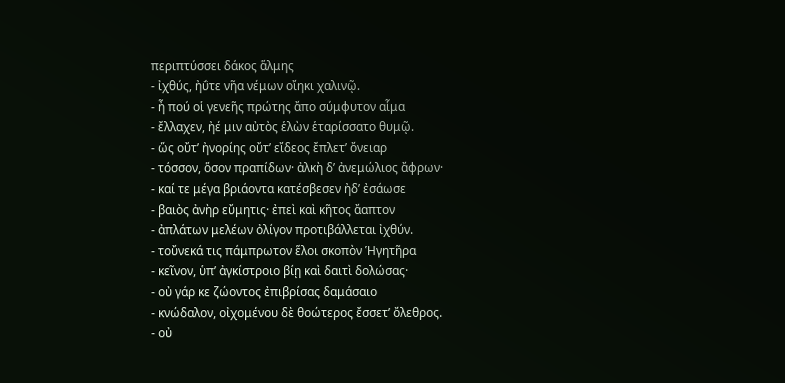περιπτύσσει δάκος ἅλμης
- ἰχθύς, ἠΰτε νῆα νέμων οἴηκι χαλινῷ.
- ἦ πού οἱ γενεῆς πρώτης ἄπο σύμφυτον αἷμα
- ἔλλαχεν, ἠέ μιν αὐτὸς ἑλὼν ἑταρίσσατο θυμῷ.
- ὥς οὔτʼ ἠνορίης οὔτʼ εἴδεος ἔπλετʼ ὄνειαρ
- τόσσον, ὅσον πραπίδων· ἀλκὴ δʼ ἀνεμώλιος ἄφρων·
- καί τε μέγα βριάοντα κατέσβεσεν ἠδʼ ἐσάωσε
- βαιὸς ἀνὴρ εὔμητις· ἐπεὶ καὶ κῆτος ἄαπτον
- ἀπλάτων μελέων ὀλίγον προτιβάλλεται ἰχθύν.
- τοὔνεκά τις πάμπρωτον ἕλοι σκοπὸν Ἡγητῆρα
- κεῖνον, ὑπʼ ἀγκίστροιο βίῃ καὶ δαιτὶ δολώσας·
- οὐ γάρ κε ζώοντος ἐπιβρίσας δαμάσαιο
- κνώδαλον, οἰχομένου δὲ θοώτερος ἔσσετʼ ὄλεθρος.
- οὐ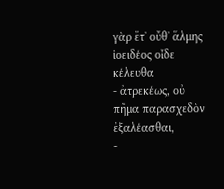γὰρ ἔτʼ οὔθʼ ἅλμης ἰοειδέος οἶδε κέλευθα
- ἀτρεκέως, οὐ πῆμα παρασχεδὸν ἐξαλέασθαι,
-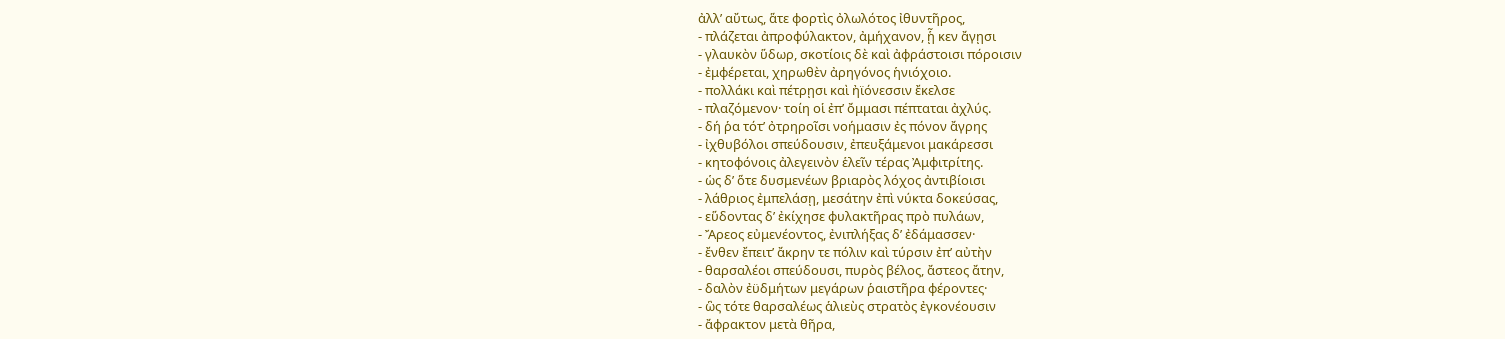ἀλλʼ αὔτως, ἅτε φορτὶς ὀλωλότος ἰθυντῆρος,
- πλάζεται ἀπροφύλακτον, ἀμήχανον, ᾗ κεν ἄγῃσι
- γλαυκὸν ὕδωρ, σκοτίοις δὲ καὶ ἀφράστοισι πόροισιν
- ἐμφέρεται, χηρωθὲν ἀρηγόνος ἡνιόχοιο.
- πολλάκι καὶ πέτρῃσι καὶ ἠϊόνεσσιν ἔκελσε
- πλαζόμενον· τοίη οἱ ἐπʼ ὄμμασι πέπταται ἀχλύς.
- δή ῥα τότʼ ὀτρηροῖσι νοήμασιν ἐς πόνον ἄγρης
- ἰχθυβόλοι σπεύδουσιν, ἐπευξάμενοι μακάρεσσι
- κητοφόνοις ἀλεγεινὸν ἑλεῖν τέρας Ἀμφιτρίτης.
- ὡς δʼ ὅτε δυσμενέων βριαρὸς λόχος ἀντιβίοισι
- λάθριος ἐμπελάσῃ, μεσάτην ἐπὶ νύκτα δοκεύσας,
- εὕδοντας δʼ ἐκίχησε φυλακτῆρας πρὸ πυλάων,
- Ἄρεος εὐμενέοντος, ἐνιπλήξας δʼ ἐδάμασσεν·
- ἔνθεν ἔπειτʼ ἄκρην τε πόλιν καὶ τύρσιν ἐπʼ αὐτὴν
- θαρσαλέοι σπεύδουσι, πυρὸς βέλος, ἄστεος ἄτην,
- δαλὸν ἐϋδμήτων μεγάρων ῥαιστῆρα φέροντες·
- ὣς τότε θαρσαλέως ἁλιεὺς στρατὸς ἐγκονέουσιν
- ἄφρακτον μετὰ θῆρα,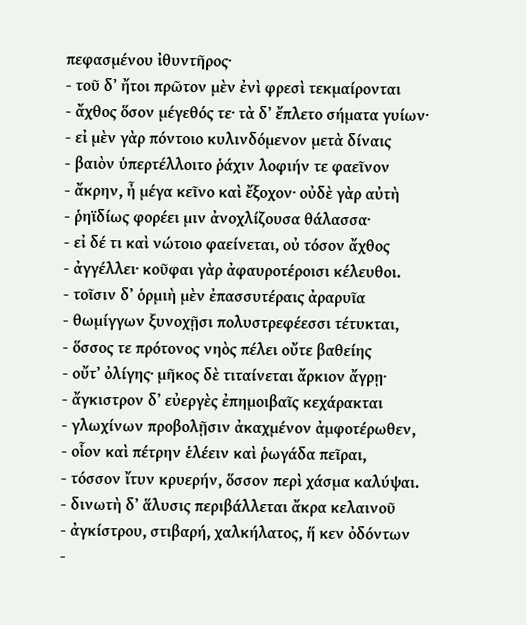πεφασμένου ἰθυντῆρος·
- τοῦ δʼ ἤτοι πρῶτον μὲν ἐνὶ φρεσὶ τεκμαίρονται
- ἄχθος ὅσον μέγεθός τε· τὰ δʼ ἔπλετο σήματα γυίων·
- εἰ μὲν γὰρ πόντοιο κυλινδόμενον μετὰ δίναις
- βαιὸν ὑπερτέλλοιτο ῥάχιν λοφιήν τε φαεῖνον
- ἄκρην, ἦ μέγα κεῖνο καὶ ἔξοχον· οὐδὲ γὰρ αὐτὴ
- ῥηϊδίως φορέει μιν ἀνοχλίζουσα θάλασσα·
- εἰ δέ τι καὶ νώτοιο φαείνεται, οὐ τόσον ἄχθος
- ἀγγέλλει· κοῦφαι γὰρ ἀφαυροτέροισι κέλευθοι.
- τοῖσιν δʼ ὁρμιὴ μὲν ἐπασσυτέραις ἀραρυῖα
- θωμίγγων ξυνοχῇσι πολυστρεφέεσσι τέτυκται,
- ὅσσος τε πρότονος νηὸς πέλει οὔτε βαθείης
- οὔτʼ ὀλίγης· μῆκος δὲ τιταίνεται ἄρκιον ἄγρῃ·
- ἄγκιστρον δʼ εὐεργὲς ἐπημοιβαῖς κεχάρακται
- γλωχίνων προβολῇσιν ἀκαχμένον ἀμφοτέρωθεν,
- οἷον καὶ πέτρην ἑλέειν καὶ ῥωγάδα πεῖραι,
- τόσσον ἴτυν κρυερήν, ὅσσον περὶ χάσμα καλύψαι.
- δινωτὴ δʼ ἅλυσις περιβάλλεται ἄκρα κελαινοῦ
- ἀγκίστρου, στιβαρή, χαλκήλατος, ἥ κεν ὀδόντων
-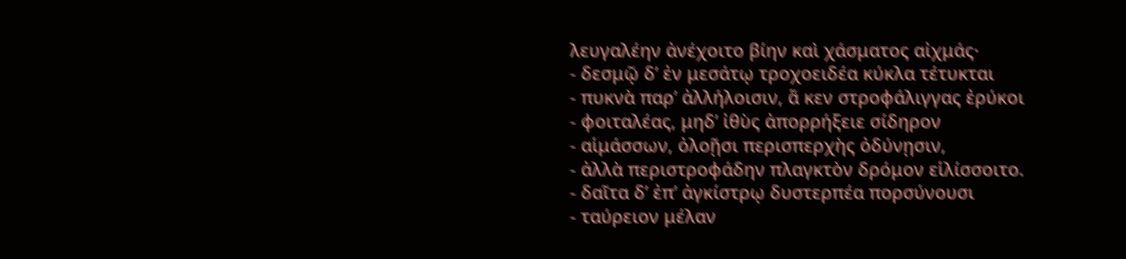λευγαλέην ἀνέχοιτο βίην καὶ χάσματος αἰχμάς·
- δεσμῷ δʼ ἐν μεσάτῳ τροχοειδέα κύκλα τέτυκται
- πυκνὰ παρʼ ἀλλήλοισιν, ἅ κεν στροφάλιγγας ἐρύκοι
- φοιταλέας, μηδʼ ἰθὺς ἀπορρήξειε σίδηρον
- αἱμάσσων, ὀλοῇσι περισπερχὴς ὀδύνῃσιν,
- ἀλλὰ περιστροφάδην πλαγκτὸν δρόμον εἱλίσσοιτο.
- δαῖτα δʼ ἐπʼ ἀγκίστρῳ δυστερπέα πορσύνουσι
- ταύρειον μέλαν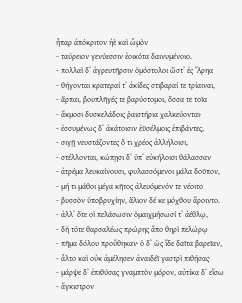ἧπαρ ἀπόκριτον ἠὲ καὶ ὦμὸν
- ταύρειον γενύεσσιν ἐοικότα δαινυμένοιο.
- πολλαὶ δʼ ἀγρευτῆρσιν ὁμόστολοι ὥστʼ ἐς Ἄρηα
- θήγονται κρατεραί τʼ ἀκίδες στιβαραί τε τρίαιναι,
- ἅρπαι, βουπλῆγές τε βαρύστομοι, ὅσσα τε τοῖα
- ἄκμοσι δυσκελάδοις ῥαιστήρια χαλκεύονται·
- ἐσσυμένως δʼ ἀκάτοισιν ἐϋσέλμοις ἐπιβάντες,
- σιγῇ νευστάζοντες ὅ τι χρέος ἀλλήλοισι,
- στέλλονται, κώπῃσι δʼ ὑπʼ εὐκήλοισι θάλασσαν
- ἀτρέμα λευκαίνουσι, φυλασσόμενοι μάλα δοῦπον,
- μή τι μάθοι μέγα κῆτος ἀλευόμενόν τε νέοιτο
- βυσσὸν ὑποβρυχίην, ἅλιον δέ κε μόχθου ἄροιντο.
- ἀλλʼ ὅτε οἱ πελάσωσιν ὁμαιχμήσωσί τʼ ἀέθλῳ,
- δὴ τότε θαρσαλέως πρώρης ἄπο θηρὶ πελώρῳ
- πῆμα δόλου προὔθηκαν· ὁ δʼ ὡς ἴδε δαῖτα βαρεῖαν,
- ἆλτο καὶ οὐκ ἀμέλησεν ἀναιδέϊ γαστρὶ πιθήσας·
- μάρψε δʼ ἐπιθύσας γναμπτὸν μόρον, αὐτίκα δʼ εἴσω
- ἄγκιστρον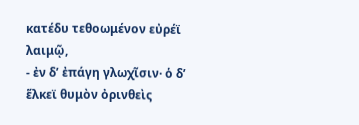κατέδυ τεθοωμένον εὐρέϊ λαιμῷ,
- ἐν δʼ ἐπάγη γλωχῖσιν· ὁ δʼ ἕλκεϊ θυμὸν ὀρινθεὶς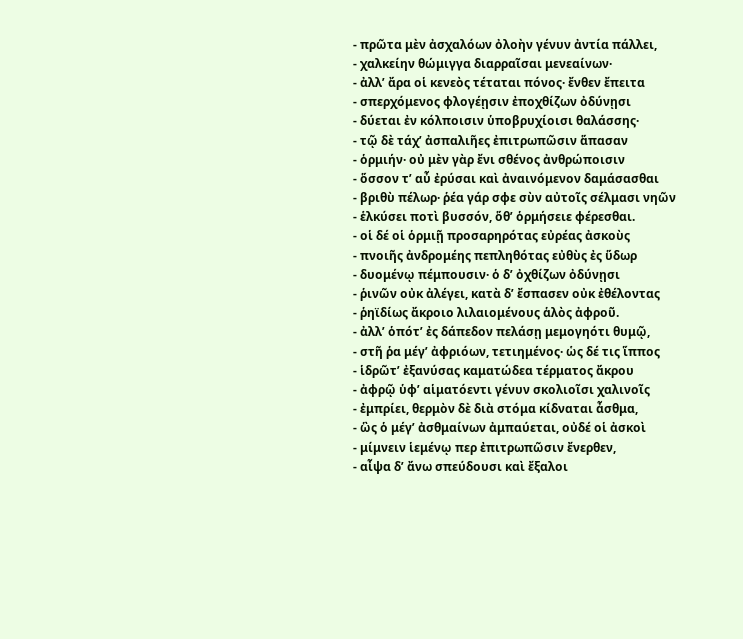- πρῶτα μὲν ἀσχαλόων ὀλοὴν γένυν ἀντία πάλλει,
- χαλκείην θώμιγγα διαρραῖσαι μενεαίνων·
- ἀλλʼ ἄρα οἱ κενεὸς τέταται πόνος· ἔνθεν ἔπειτα
- σπερχόμενος φλογέῃσιν ἐποχθίζων ὀδύνῃσι
- δύεται ἐν κόλποισιν ὑποβρυχίοισι θαλάσσης·
- τῷ δὲ τάχʼ ἀσπαλιῆες ἐπιτρωπῶσιν ἅπασαν
- ὁρμιήν· οὐ μὲν γὰρ ἔνι σθένος ἀνθρώποισιν
- ὅσσον τʼ αὖ ἐρύσαι καὶ ἀναινόμενον δαμάσασθαι
- βριθὺ πέλωρ· ῥέα γάρ σφε σὺν αὐτοῖς σέλμασι νηῶν
- ἑλκύσει ποτὶ βυσσόν, ὅθʼ ὁρμήσειε φέρεσθαι.
- οἱ δέ οἱ ὁρμιῇ προσαρηρότας εὐρέας ἀσκοὺς
- πνοιῆς ἀνδρομέης πεπληθότας εὐθὺς ἐς ὕδωρ
- δυομένῳ πέμπουσιν· ὁ δʼ ὀχθίζων ὀδύνῃσι
- ῥινῶν οὐκ ἀλέγει, κατὰ δʼ ἔσπασεν οὐκ ἐθέλοντας
- ῥηϊδίως ἄκροιο λιλαιομένους ἁλὸς ἀφροῦ.
- ἀλλʼ ὁπότʼ ἐς δάπεδον πελάσῃ μεμογηότι θυμῷ,
- στῆ ῥα μέγʼ ἀφριόων, τετιημένος· ὡς δέ τις ἵππος
- ἱδρῶτʼ ἐξανύσας καματώδεα τέρματος ἄκρου
- ἀφρῷ ὑφʼ αἱματόεντι γένυν σκολιοῖσι χαλινοῖς
- ἐμπρίει, θερμὸν δὲ διὰ στόμα κίδναται ἆσθμα,
- ὣς ὁ μέγʼ ἀσθμαίνων ἀμπαύεται, οὐδέ οἱ ἀσκοὶ
- μίμνειν ἱεμένῳ περ ἐπιτρωπῶσιν ἔνερθεν,
- αἶψα δʼ ἄνω σπεύδουσι καὶ ἔξαλοι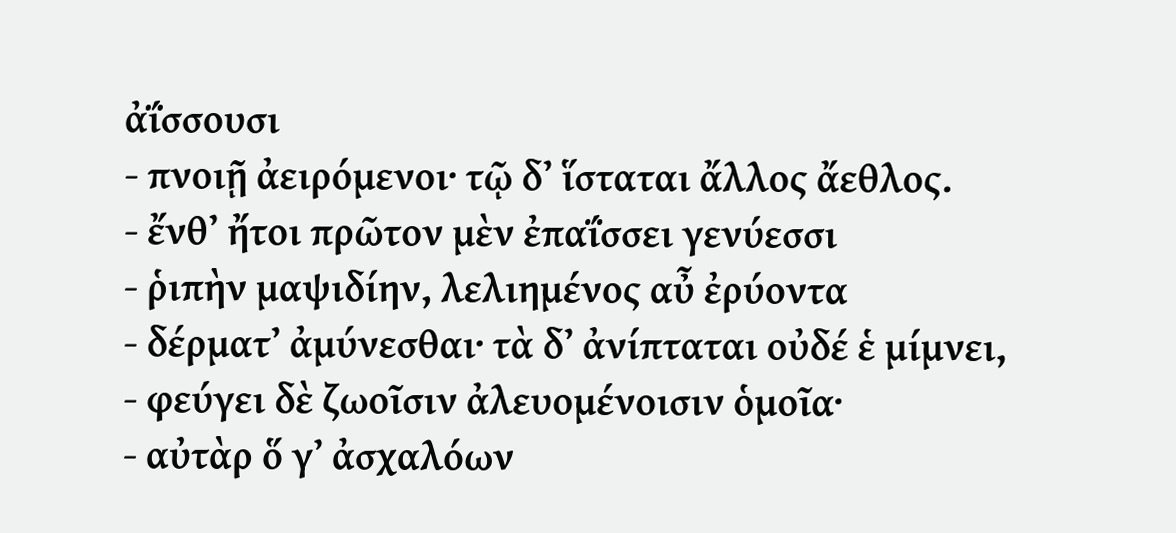ἀΐσσουσι
- πνοιῇ ἀειρόμενοι· τῷ δʼ ἵσταται ἄλλος ἄεθλος.
- ἔνθʼ ἤτοι πρῶτον μὲν ἐπαΐσσει γενύεσσι
- ῥιπὴν μαψιδίην, λελιημένος αὖ ἐρύοντα
- δέρματʼ ἀμύνεσθαι· τὰ δʼ ἀνίπταται οὐδέ ἑ μίμνει,
- φεύγει δὲ ζωοῖσιν ἀλευομένοισιν ὁμοῖα·
- αὐτὰρ ὅ γʼ ἀσχαλόων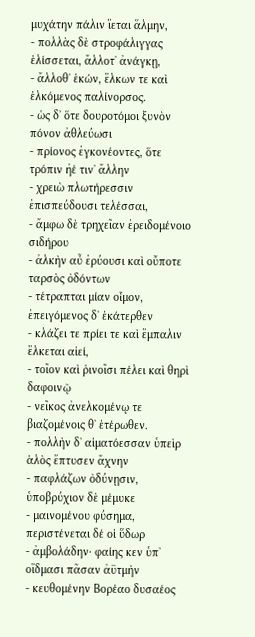μυχάτην πάλιν ἵεται ἅλμην,
- πολλὰς δὲ στροφάλιγγας ἑλίσσεται, ἄλλοτʼ ἀνάγκῃ,
- ἄλλοθʼ ἑκών, ἕλκων τε καὶ ἑλκόμενος παλίνορσος.
- ὡς δʼ ὅτε δουροτόμοι ξυνὸν πόνον ἀθλεύωσι
- πρίονος ἐγκονέοντες, ὅτε τρόπιν ἠέ τινʼ ἄλλην
- χρειὼ πλωτήρεσσιν ἐπισπεύδουσι τελέσσαι,
- ἄμφω δὲ τρηχεῖαν ἐρειδομένοιο σιδήρου
- ἀλκὴν αὖ ἐρύουσι καὶ οὔποτε ταρσὸς ὀδόντων
- τέτραπται μίαν οἶμον, ἐπειγόμενος δʼ ἑκάτερθεν
- κλάζει τε πρίει τε καὶ ἔμπαλιν ἕλκεται αἰεί,
- τοῖον καὶ ῥινοῖσι πέλει καὶ θηρὶ δαφοινῷ
- νεῖκος ἀνελκομένῳ τε βιαζομένοις θʼ ἑτέρωθεν.
- πολλὴν δʼ αἱματόεσσαν ὑπεὶρ ἁλὸς ἔπτυσεν ἄχνην
- παφλάζων ὀδύνῃσιν, ὑποβρύχιον δὲ μέμυκε
- μαινομένου φύσημα, περιστένεται δέ οἱ ὕδωρ
- ἀμβολάδην· φαίης κεν ὑπʼ οἴδμασι πᾶσαν ἀϋτμὴν
- κευθομένην Βορέαο δυσαέος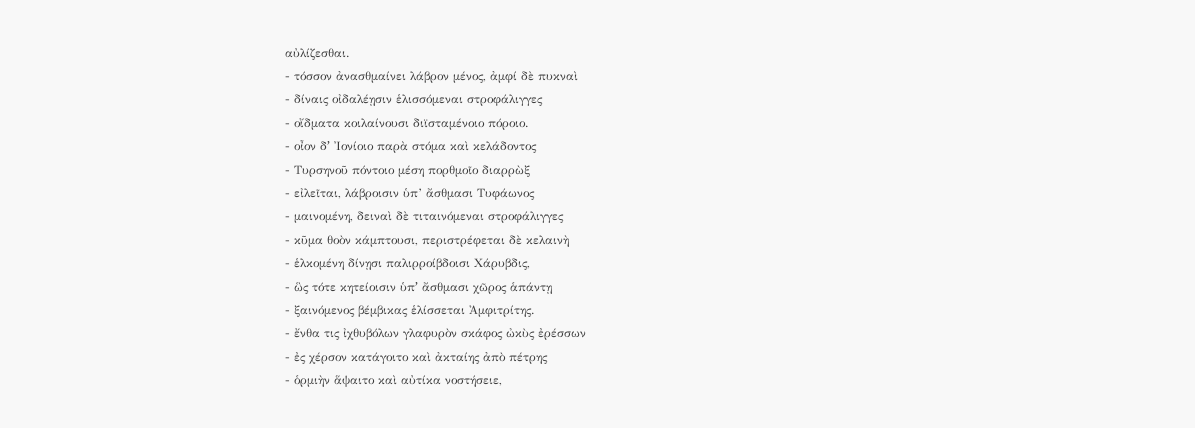αὐλίζεσθαι.
- τόσσον ἀνασθμαίνει λάβρον μένος, ἀμφί δὲ πυκναὶ
- δίναις οἰδαλέῃσιν ἑλισσόμεναι στροφάλιγγες
- οἴδματα κοιλαίνουσι διϊσταμένοιο πόροιο.
- οἶον δʼ Ἰονίοιο παρὰ στόμα καὶ κελάδοντος
- Τυρσηνοῦ πόντοιο μέση πορθμοῖο διαρρὼξ
- εἰλεῖται, λάβροισιν ὑπ’ ἄσθμασι Τυφάωνος
- μαινομένη, δειναὶ δὲ τιταινόμεναι στροφάλιγγες
- κῦμα θοὸν κάμπτουσι, περιστρέφεται δὲ κελαινὴ
- ἑλκομένη δίνῃσι παλιρροίβδοισι Χάρυβδις,
- ὣς τότε κητείοισιν ὑπʼ ἄσθμασι χῶρος ἁπάντῃ
- ξαινόμενος βέμβικας ἑλίσσεται Ἀμφιτρίτης.
- ἔνθα τις ἰχθυβόλων γλαφυρὸν σκάφος ὠκὺς ἐρέσσων
- ἐς χέρσον κατάγοιτο καὶ ἀκταίης ἀπὸ πέτρης
- ὁρμιὴν ἅψαιτο καὶ αὐτίκα νοστήσειε,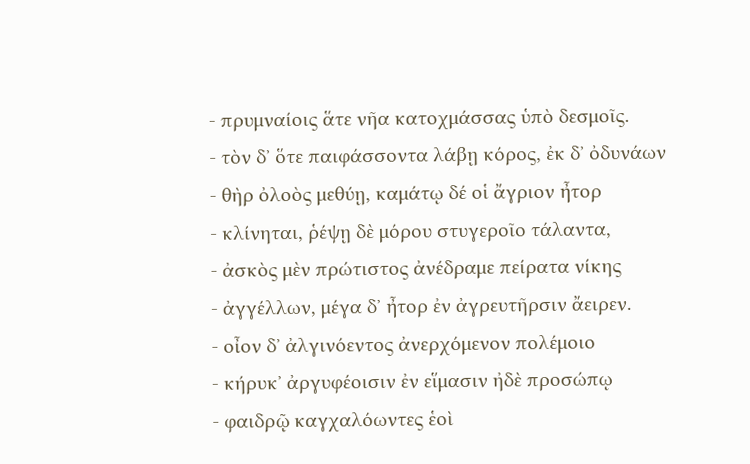- πρυμναίοις ἅτε νῆα κατοχμάσσας ὑπὸ δεσμοῖς.
- τὸν δʼ ὅτε παιφάσσοντα λάβῃ κόρος, ἐκ δʼ ὀδυνάων
- θὴρ ὀλοὸς μεθύῃ, καμάτῳ δέ οἱ ἄγριον ἦτορ
- κλίνηται, ῥέψῃ δὲ μόρου στυγεροῖο τάλαντα,
- ἀσκὸς μὲν πρώτιστος ἀνέδραμε πείρατα νίκης
- ἀγγέλλων, μέγα δʼ ἦτορ ἐν ἀγρευτῆρσιν ἄειρεν.
- οἶον δʼ ἀλγινόεντος ἀνερχόμενον πολέμοιο
- κήρυκʼ ἀργυφέοισιν ἐν εἵμασιν ἠδὲ προσώπῳ
- φαιδρῷ καγχαλόωντες ἑοὶ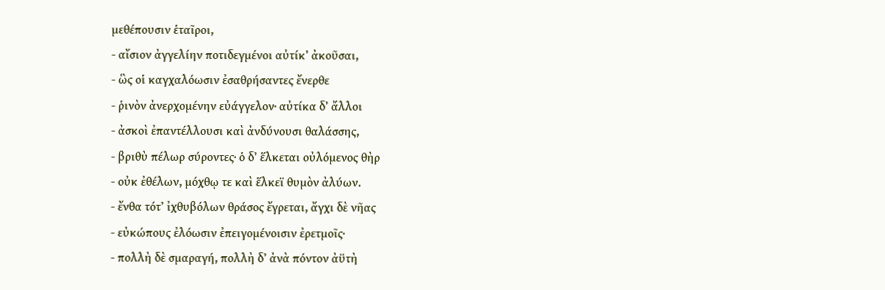μεθέπουσιν ἑταῖροι,
- αἴσιον ἀγγελίην ποτιδεγμένοι αὐτίκʼ ἀκοῦσαι,
- ὣς οἱ καγχαλόωσιν ἐσαθρήσαντες ἔνερθε
- ῥινὸν ἀνερχομένην εὐάγγελον· αὐτίκα δʼ ἄλλοι
- ἀσκοὶ ἐπαντέλλουσι καὶ ἀνδύνουσι θαλάσσης,
- βριθὺ πέλωρ σύροντες· ὁ δʼ ἕλκεται οὐλόμενος θὴρ
- οὐκ ἐθέλων, μόχθῳ τε καὶ ἕλκεϊ θυμὸν ἀλύων.
- ἔνθα τότʼ ἰχθυβόλων θράσος ἔγρεται, ἄγχι δὲ νῆας
- εὐκώπους ἐλόωσιν ἐπειγομένοισιν ἐρετμοῖς·
- πολλὴ δὲ σμαραγή, πολλὴ δʼ ἀνὰ πόντον ἀϋτὴ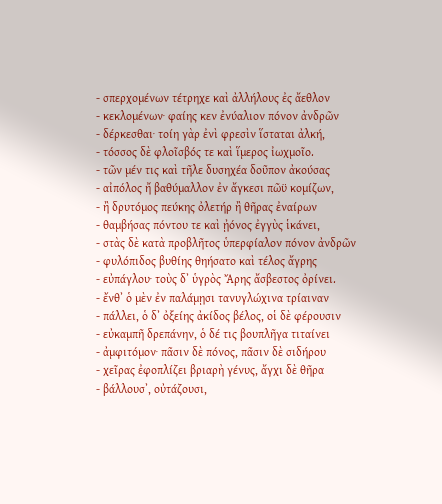- σπερχομένων τέτρηχε καὶ ἀλλήλους ἐς ἄεθλον
- κεκλομένων· φαίης κεν ἐνύαλιον πόνον ἀνδρῶν
- δέρκεσθαι· τοίη γὰρ ἐνὶ φρεσὶν ἵσταται ἀλκή,
- τόσσος δὲ φλοῖσβός τε καὶ ἵμερος ἰωχμοῖο.
- τῶν μέν τις καὶ τῆλε δυσηχέα δοῦπον ἀκούσας
- αἰπόλος ἤ βαθύμαλλον ἐν ἄγκεσι πῶϋ κομίζων,
- ἢ δρυτόμος πεύκης ὀλετήρ ἢ θῆρας ἐναίρων
- θαμβήσας πόντου τε καὶ ᾐόνος ἐγγὺς ἱκάνει,
- στὰς δὲ κατὰ προβλῆτος ὑπερφίαλον πόνον ἀνδρῶν
- φυλόπιδος βυθίης θηήσατο καὶ τέλος ἄγρης
- εὐπάγλου· τοὺς δʼ ὑγρὸς Ἄρης ἄσβεστος ὀρίνει.
- ἔνθʼ ὁ μὲν ἐν παλάμῃσι τανυγλώχινα τρίαιναν
- πάλλει, ὁ δʼ ὀξείης ἀκίδος βέλος, οἱ δὲ φέρουσιν
- εὐκαμπῆ δρεπάνην, ὁ δέ τις βουπλῆγα τιταίνει
- ἀμφιτόμον· πᾶσιν δὲ πόνος, πᾶσιν δὲ σιδήρου
- χεῖρας ἐφοπλίζει βριαρὴ γένυς, ἄγχι δὲ θῆρα
- βάλλουσʼ, οὐτάζουσι,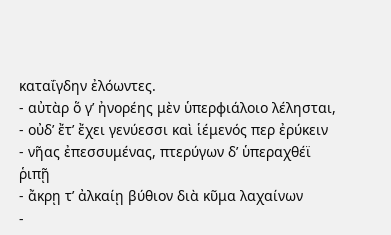καταΐγδην ἐλόωντες.
- αὐτὰρ ὅ γʼ ἠνορέης μὲν ὑπερφιάλοιο λέλησται,
- οὐδʼ ἔτʼ ἔχει γενύεσσι καὶ ἱέμενός περ ἐρύκειν
- νῆας ἐπεσσυμένας, πτερύγων δʼ ὑπεραχθέϊ ῥιπῇ
- ἄκρῃ τʼ ἀλκαίῃ βύθιον διὰ κῦμα λαχαίνων
-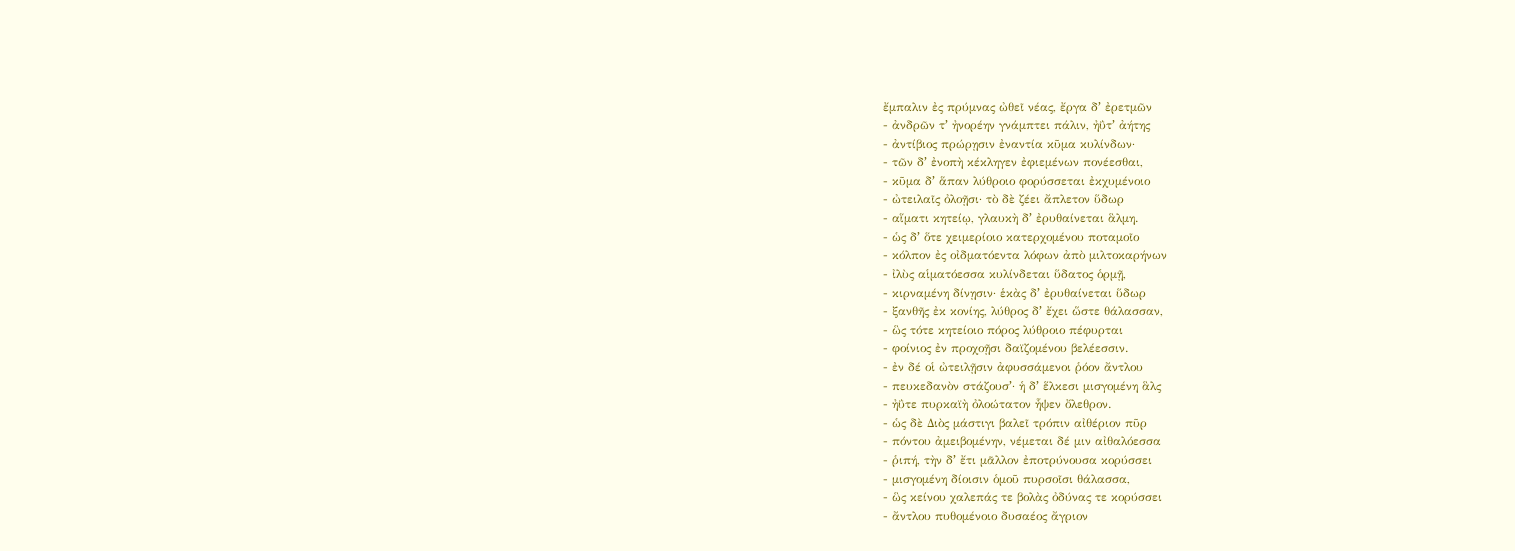ἔμπαλιν ἐς πρύμνας ὠθεῖ νέας, ἔργα δʼ ἐρετμῶν
- ἀνδρῶν τʼ ἠνορέην γνάμπτει πάλιν, ἠΰτʼ ἀήτης
- ἀντίβιος πρώρῃσιν ἐναντία κῦμα κυλίνδων·
- τῶν δʼ ἐνοπὴ κέκληγεν ἐφιεμένων πονέεσθαι,
- κῦμα δʼ ἅπαν λύθροιο φορύσσεται ἐκχυμένοιο
- ὠτειλαῖς ὀλοῇσι· τὸ δὲ ζέει ἄπλετον ὕδωρ
- αἵματι κητείῳ, γλαυκὴ δʼ ἐρυθαίνεται ἃλμη.
- ὡς δʼ ὅτε χειμερίοιο κατερχομένου ποταμοῖο
- κόλπον ἐς οἰδματόεντα λόφων ἀπὸ μιλτοκαρήνων
- ἰλὺς αἱματόεσσα κυλίνδεται ὕδατος ὁρμῇ,
- κιρναμένη δίνῃσιν· ἑκὰς δʼ ἐρυθαίνεται ὕδωρ
- ξανθῆς ἐκ κονίης, λύθρος δʼ ἔχει ὥστε θάλασσαν,
- ὣς τότε κητείοιο πόρος λύθροιο πέφυρται
- φοίνιος ἐν προχοῇσι δαϊζομένου βελέεσσιν.
- ἐν δέ οἱ ὠτειλῇσιν ἀφυσσάμενοι ῥόον ἄντλου
- πευκεδανὸν στάζουσʼ· ἡ δʼ ἕλκεσι μισγομένη ἃλς
- ἠΰτε πυρκαϊὴ ὀλοώτατον ἧψεν ὄλεθρον.
- ὡς δὲ Διὸς μάστιγι βαλεῖ τρόπιν αἰθέριον πῦρ
- πόντου ἀμειβομένην, νέμεται δέ μιν αἰθαλόεσσα
- ῥιπή, τὴν δʼ ἔτι μᾶλλον ἐποτρύνουσα κορύσσει
- μισγομένη δίοισιν ὁμοῦ πυρσοῖσι θάλασσα,
- ὣς κείνου χαλεπάς τε βολὰς ὀδύνας τε κορύσσει
- ἄντλου πυθομένοιο δυσαέος ἄγριον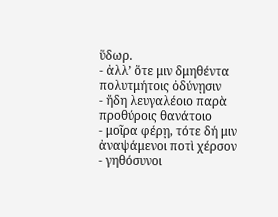ὕδωρ.
- ἀλλʼ ὅτε μιν δμηθέντα πολυτμήτοις ὀδύνῃσιν
- ἤδη λευγαλέοιο παρὰ προθύροις θανάτοιο
- μοῖρα φέρῃ, τότε δή μιν ἀναψάμενοι ποτὶ χέρσον
- γηθόσυνοι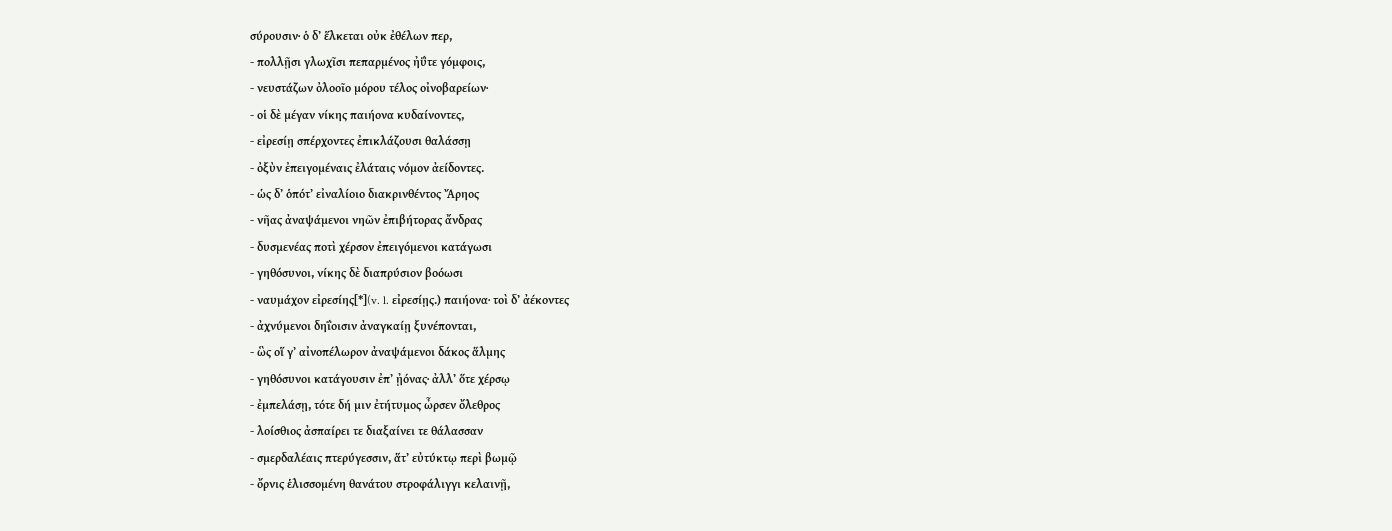σύρουσιν· ὁ δʼ ἕλκεται οὐκ ἐθέλων περ,
- πολλῇσι γλωχῖσι πεπαρμένος ἠΰτε γόμφοις,
- νευστάζων ὀλοοῖο μόρου τέλος οἰνοβαρείων·
- οἱ δὲ μέγαν νίκης παιήονα κυδαίνοντες,
- εἰρεσίῃ σπέρχοντες ἐπικλάζουσι θαλάσσῃ
- ὀξὺν ἐπειγομέναις ἐλάταις νόμον ἀείδοντες.
- ὡς δʼ ὁπότʼ εἰναλίοιο διακρινθέντος Ἄρηος
- νῆας ἀναψάμενοι νηῶν ἐπιβήτορας ἄνδρας
- δυσμενέας ποτὶ χέρσον ἐπειγόμενοι κατάγωσι
- γηθόσυνοι, νίκης δὲ διαπρύσιον βοόωσι
- ναυμάχον εἰρεσίης[*](v. l. εἰρεσίῃς.) παιήονα· τοὶ δʼ ἀέκοντες
- ἀχνύμενοι δηΐοισιν ἀναγκαίῃ ξυνέπονται,
- ὣς οἵ γʼ αἰνοπέλωρον ἀναψάμενοι δάκος ἅλμης
- γηθόσυνοι κατάγουσιν ἐπʼ ᾐόνας· ἀλλʼ ὅτε χέρσῳ
- ἐμπελάσῃ, τότε δή μιν ἐτήτυμος ὦρσεν ὄλεθρος
- λοίσθιος ἀσπαίρει τε διαξαίνει τε θάλασσαν
- σμερδαλέαις πτερύγεσσιν, ἅτʼ εὐτύκτῳ περὶ βωμῷ
- ὄρνις ἑλισσομένη θανάτου στροφάλιγγι κελαινῇ,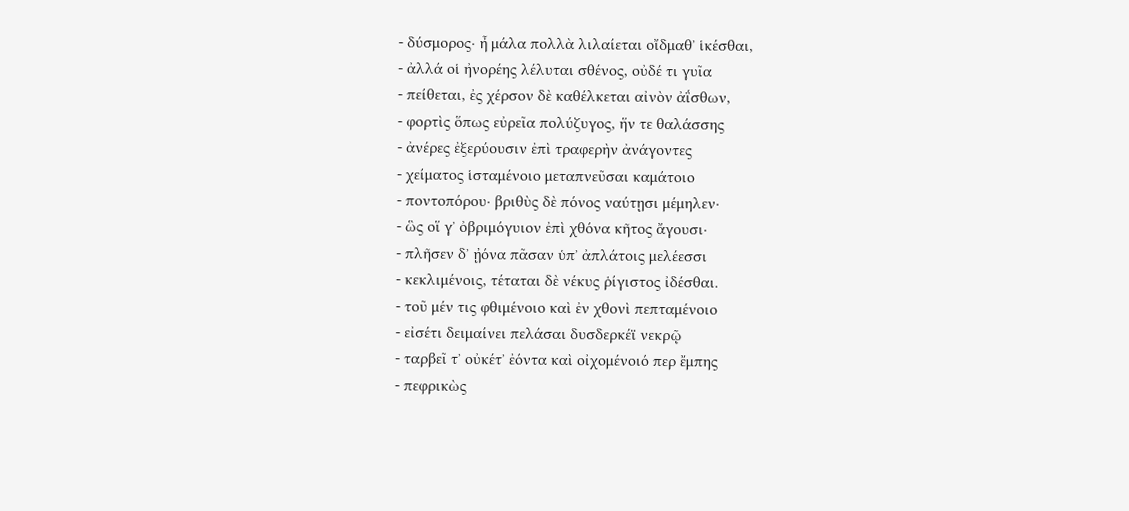- δύσμορος· ἦ μάλα πολλὰ λιλαίεται οἴδμαθʼ ἱκέσθαι,
- ἀλλά οἱ ἠνορέης λέλυται σθένος, οὐδέ τι γυῖα
- πείθεται, ἐς χέρσον δὲ καθέλκεται αἰνὸν ἀΐσθων,
- φορτὶς ὅπως εὐρεῖα πολύζυγος, ἥν τε θαλάσσης
- ἀνέρες ἐξερύουσιν ἐπὶ τραφερὴν ἀνάγοντες
- χείματος ἱσταμένοιο μεταπνεῦσαι καμάτοιο
- ποντοπόρου· βριθὺς δὲ πόνος ναύτῃσι μέμηλεν·
- ὣς οἵ γʼ ὀβριμόγυιον ἐπὶ χθόνα κῆτος ἄγουσι·
- πλῆσεν δʼ ᾐόνα πᾶσαν ὑπʼ ἀπλάτοις μελέεσσι
- κεκλιμένοις, τέταται δὲ νέκυς ῥίγιστος ἰδέσθαι.
- τοῦ μέν τις φθιμένοιο καὶ ἐν χθονὶ πεπταμένοιο
- εἰσέτι δειμαίνει πελάσαι δυσδερκέϊ νεκρῷ
- ταρβεῖ τʼ οὐκέτʼ ἐόντα καὶ οἰχομένοιό περ ἔμπης
- πεφρικὼς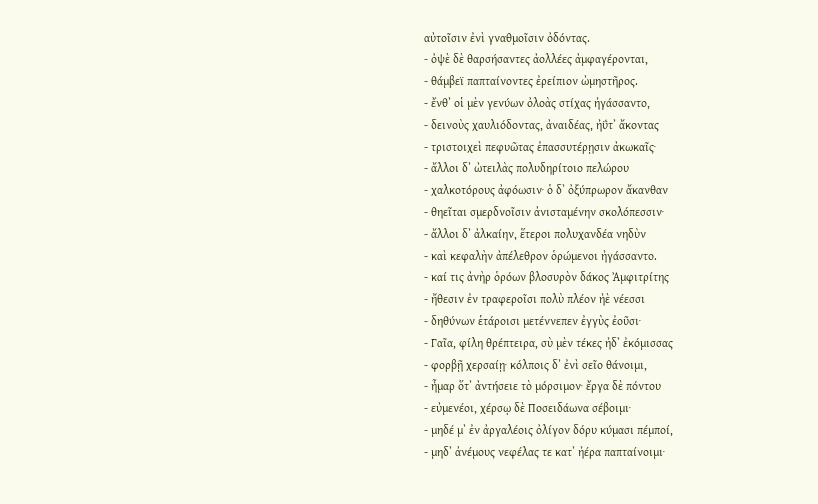αὐτοῖσιν ἐνὶ γναθμοῖσιν ὀδόντας.
- ὀψὲ δὲ θαρσήσαντες ἀολλέες ἀμφαγέρονται,
- θάμβεϊ παπταίνοντες ἐρείπιον ὠμηστῆρος.
- ἔνθʼ οἱ μὲν γενύων ὀλοὰς στίχας ἠγάσσαντο,
- δεινοὺς χαυλιόδοντας, ἀναιδέας, ἠΰτʼ ἄκοντας
- τριστοιχεὶ πεφυῶτας ἐπασσυτέρῃσιν ἀκωκαῖς·
- ἄλλοι δʼ ὠτειλὰς πολυδηρίτοιο πελώρου
- χαλκοτόρους ἀφόωσιν· ὁ δʼ ὀξύπρωρον ἄκανθαν
- θηεῖται σμερδνοῖσιν ἀνισταμένην σκολόπεσσιν·
- ἄλλοι δʼ ἀλκαίην, ἕτεροι πολυχανδέα νηδὺν
- καὶ κεφαλὴν ἀπέλεθρον ὁρώμενοι ἠγάσσαντο.
- καί τις ἀνὴρ ὁρόων βλοσυρὸν δάκος Ἀμφιτρίτης
- ἤθεσιν ἐν τραφεροῖσι πολὺ πλέον ἠὲ νέεσσι
- δηθύνων ἑτάροισι μετέννεπεν ἐγγὺς ἐοῦσι·
- Γαῖα, φίλη θρέπτειρα, σὺ μὲν τέκες ἠδʼ ἐκόμισσας
- φορβῇ χερσαίῃ· κόλποις δʼ ἐνὶ σεῖο θάνοιμι,
- ἦμαρ ὅτʼ ἀντήσειε τὸ μόρσιμον· ἔργα δὲ πόντου
- εὐμενέοι, χέρσῳ δὲ Ποσειδάωνα σέβοιμι·
- μηδέ μʼ ἐν ἀργαλέοις ὀλίγον δόρυ κύμασι πέμποί,
- μηδʼ ἀνέμους νεφέλας τε κατʼ ἠέρα παπταίνοιμι·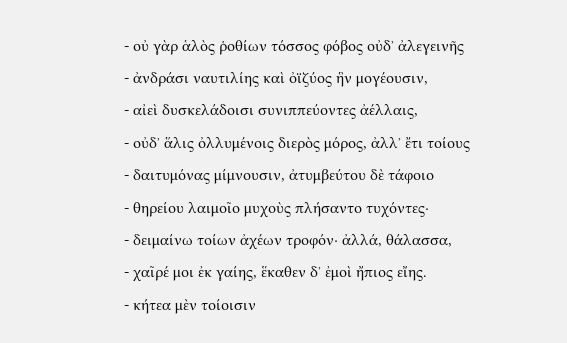- οὐ γὰρ ἁλὸς ῥοθίων τόσσος φόβος οὐδʼ ἀλεγεινῆς
- ἀνδράσι ναυτιλίης καὶ ὀϊζύος ἣν μογέουσιν,
- αἰεὶ δυσκελάδοισι συνιππεύοντες ἀέλλαις,
- οὐδʼ ἅλις ὀλλυμένοις διερὸς μόρος, ἀλλʼ ἔτι τοίους
- δαιτυμόνας μίμνουσιν, ἀτυμβεύτου δὲ τάφοιο
- θηρείου λαιμοῖο μυχοὺς πλήσαντο τυχόντες·
- δειμαίνω τοίων ἀχέων τροφόν· ἀλλά, θάλασσα,
- χαῖρέ μοι ἐκ γαίης, ἕκαθεν δʼ ἐμοὶ ἤπιος εἴης.
- κήτεα μὲν τοίοισιν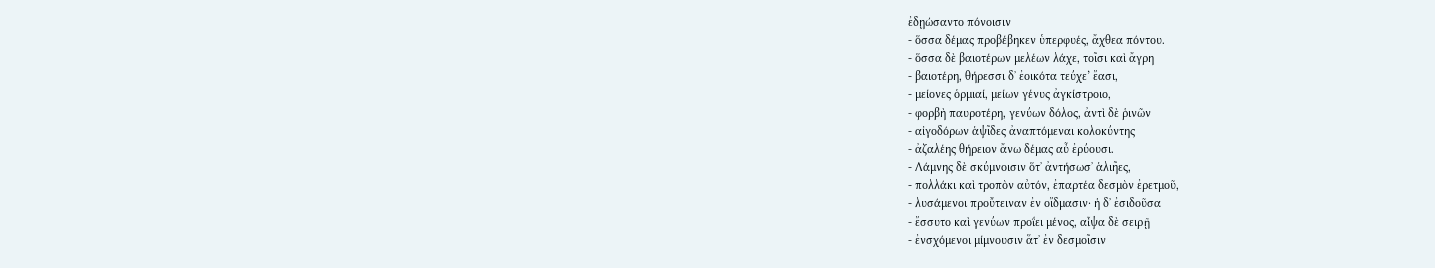ἐδῃώσαντο πόνοισιν
- ὅσσα δέμας προβέβηκεν ὑπερφυές, ἄχθεα πόντου.
- ὅσσα δὲ βαιοτέρων μελέων λάχε, τοῖσι καὶ ἄγρη
- βαιοτέρη, θήρεσσι δʼ ἐοικότα τεύχε’ ἔασι,
- μείονες ὁρμιαί, μείων γένυς ἀγκίστροιο,
- φορβὴ παυροτέρη, γενύων δόλος, ἀντὶ δὲ ῥινῶν
- αἰγοδόρων ἁψῖδες ἀναπτόμεναι κολοκύντης
- ἀζαλέης θήρειον ἄνω δέμας αὖ ἐρύουσι.
- Λάμνης δὲ σκύμνοισιν ὅτʼ ἀντήσωσʼ ἁλιῆες,
- πολλάκι καὶ τροπὸν αὐτόν, ἐπαρτέα δεσμὸν ἐρετμοῦ,
- λυσάμενοι προὔτειναν ἐν οἴδμασιν· ἡ δʼ ἐσιδοῦσα
- ἔσσυτο καὶ γενύων προΐει μένος, αἶψα δὲ σειρῇ
- ἐνσχόμενοι μίμνουσιν ἅτʼ ἐν δεσμοῖσιν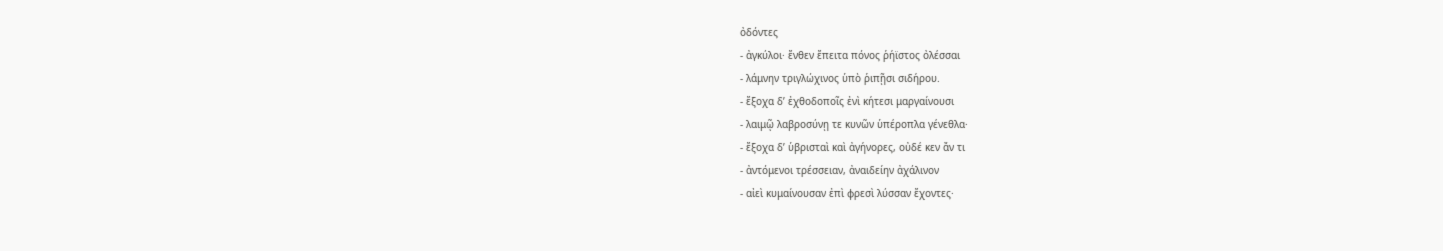ὀδόντες
- ἀγκύλοι· ἔνθεν ἔπειτα πόνος ῥήϊστος ὀλέσσαι
- λάμνην τριγλώχινος ὑπὸ ῥιπῇσι σιδήρου.
- ἔξοχα δʼ ἐχθοδοποῖς ἐνὶ κήτεσι μαργαίνουσι
- λαιμῷ λαβροσύνῃ τε κυνῶν ὑπέροπλα γένεθλα·
- ἔξοχα δʼ ὑβρισταὶ καὶ ἀγήνορες, οὐδέ κεν ἄν τι
- ἀντόμενοι τρέσσειαν, ἀναιδείην ἀχάλινον
- αἰεὶ κυμαίνουσαν ἐπὶ φρεσὶ λύσσαν ἔχοντες·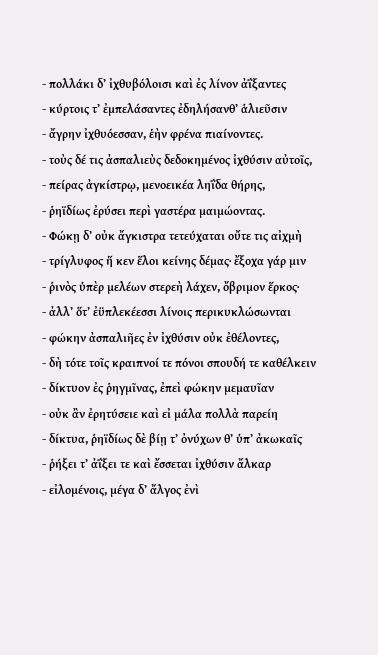- πολλάκι δʼ ἰχθυβόλοισι καὶ ἐς λίνον ἀΐξαντες
- κύρτοις τʼ ἐμπελάσαντες ἐδηλήσανθʼ ἁλιεῦσιν
- ἄγρην ἰχθυόεσσαν, ἑὴν φρένα πιαίνοντες.
- τοὺς δέ τις ἀσπαλιεὺς δεδοκημένος ἰχθύσιν αὐτοῖς,
- πείρας ἀγκίστρῳ, μενοεικέα ληΐδα θήρης,
- ῥηϊδίως ἐρύσει περὶ γαστέρα μαιμώοντας.
- Φώκῃ δʼ οὐκ ἄγκιστρα τετεύχαται οὔτε τις αἰχμὴ
- τρίγλυφος ἥ κεν ἕλοι κείνης δέμας· ἔξοχα γάρ μιν
- ῥινὸς ὑπὲρ μελέων στερεὴ λάχεν, ὄβριμον ἕρκος·
- ἀλλʼ ὅτʼ ἐϋπλεκέεσσι λίνοις περικυκλώσωνται
- φώκην ἀσπαλιῆες ἐν ἰχθύσιν οὐκ ἐθέλοντες,
- δὴ τότε τοῖς κραιπνοί τε πόνοι σπουδή τε καθέλκειν
- δίκτυον ἐς ῥηγμῖνας, ἐπεὶ φώκην μεμαυῖαν
- οὐκ ἂν ἐρητύσειε καὶ εἰ μάλα πολλὰ παρείη
- δίκτυα, ῥηϊδίως δὲ βίῃ τʼ ὀνύχων θʼ ὑπʼ ἀκωκαῖς
- ῥήξει τʼ ἀΐξει τε καὶ ἔσσεται ἰχθύσιν ἄλκαρ
- εἰλομένοις, μέγα δʼ ἄλγος ἐνὶ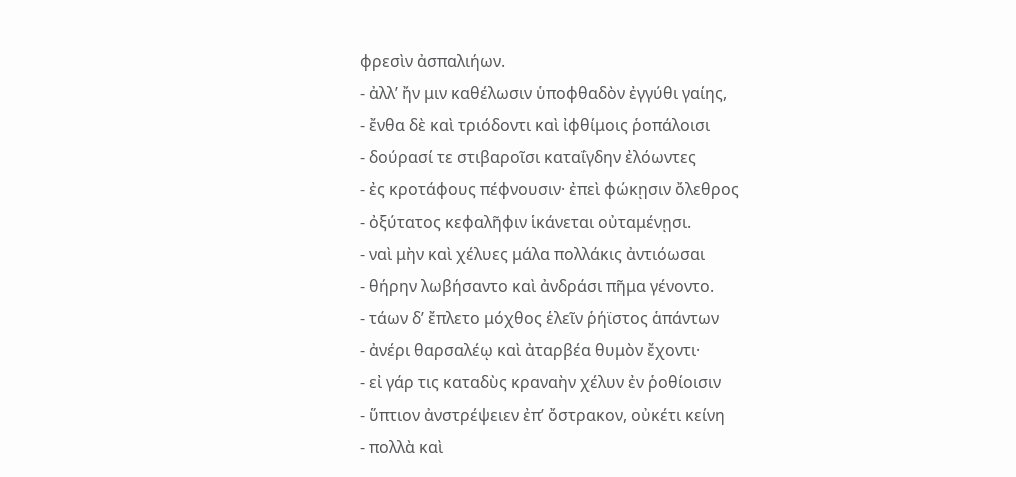φρεσὶν ἀσπαλιήων.
- ἀλλʼ ἤν μιν καθέλωσιν ὑποφθαδὸν ἐγγύθι γαίης,
- ἔνθα δὲ καὶ τριόδοντι καὶ ἰφθίμοις ῥοπάλοισι
- δούρασί τε στιβαροῖσι καταΐγδην ἐλόωντες
- ἐς κροτάφους πέφνουσιν· ἐπεὶ φώκῃσιν ὄλεθρος
- ὀξύτατος κεφαλῆφιν ἱκάνεται οὐταμένῃσι.
- ναὶ μὴν καὶ χέλυες μάλα πολλάκις ἀντιόωσαι
- θήρην λωβήσαντο καὶ ἀνδράσι πῆμα γένοντο.
- τάων δʼ ἔπλετο μόχθος ἑλεῖν ῥήϊστος ἁπάντων
- ἀνέρι θαρσαλέῳ καὶ ἀταρβέα θυμὸν ἔχοντι·
- εἰ γάρ τις καταδὺς κραναὴν χέλυν ἐν ῥοθίοισιν
- ὕπτιον ἀνστρέψειεν ἐπʼ ὄστρακον, οὐκέτι κείνη
- πολλὰ καὶ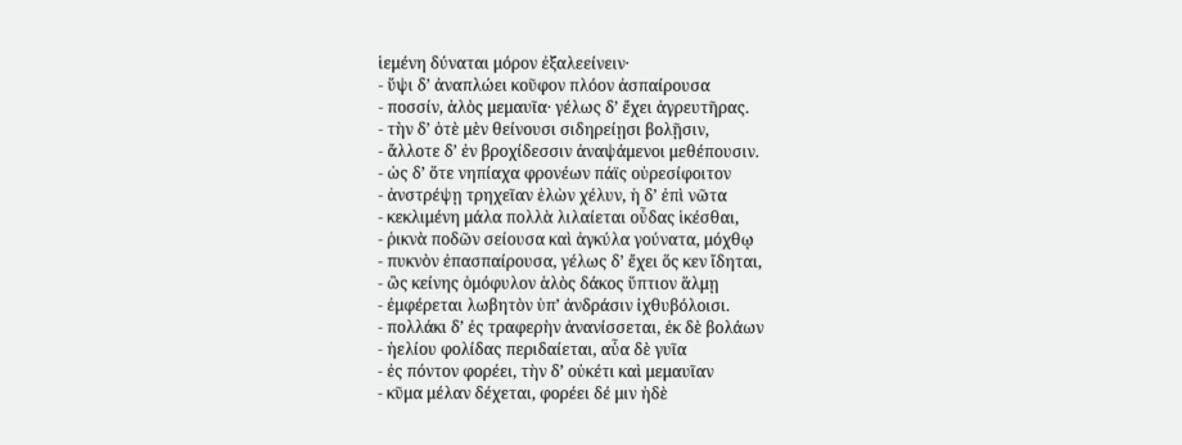ἱεμένη δύναται μόρον ἐξαλεείνειν·
- ὕψι δʼ ἀναπλώει κοῦφον πλόον ἀσπαίρουσα
- ποσσίν, ἁλὸς μεμαυῖα· γέλως δʼ ἔχει ἀγρευτῆρας.
- τὴν δʼ ὁτὲ μὲν θείνουσι σιδηρείῃσι βολῇσιν,
- ἄλλοτε δʼ ἐν βροχίδεσσιν ἀναψάμενοι μεθέπουσιν.
- ὡς δʼ ὅτε νηπίαχα φρονέων πάϊς οὐρεσίφοιτον
- ἀνστρέψῃ τρηχεῖαν ἑλὼν χέλυν, ἡ δʼ ἐπὶ νῶτα
- κεκλιμένη μάλα πολλὰ λιλαίεται οὖδας ἱκέσθαι,
- ῥικνὰ ποδῶν σείουσα καὶ ἀγκύλα γούνατα, μόχθῳ
- πυκνὸν ἐπασπαίρουσα, γέλως δʼ ἔχει ὅς κεν ἴδηται,
- ὣς κείνης ὁμόφυλον ἁλὸς δάκος ὕπτιον ἅλμῃ
- ἐμφέρεται λωβητὸν ὑπʼ ἀνδράσιν ἰχθυβόλοισι.
- πολλάκι δʼ ἐς τραφερὴν ἀνανίσσεται, ἐκ δὲ βολάων
- ἠελίου φολίδας περιδαίεται, αὖα δὲ γυῖα
- ἐς πόντον φορέει, τὴν δʼ οὐκέτι καὶ μεμαυῖαν
- κῦμα μέλαν δέχεται, φορέει δέ μιν ἠδὲ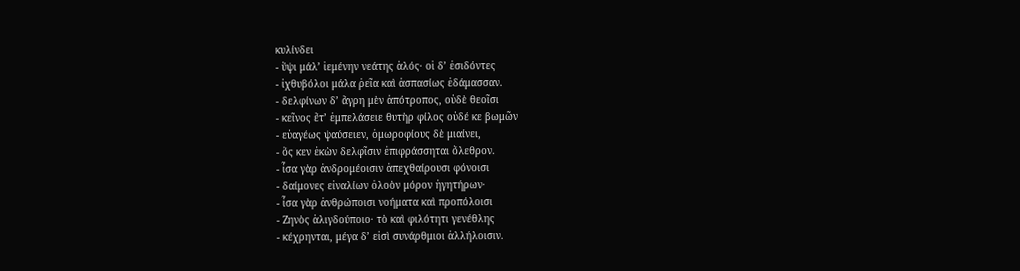κυλίνδει
- ὕψι μάλʼ ἱεμένην νεάτης ἁλός· οἱ δʼ ἐσιδόντες
- ἰχθυβόλοι μάλα ῥεῖα καὶ ἀσπασίως ἐδάμασσαν.
- δελφίνων δʼ ἄγρη μὲν ἀπότροπος, οὐδὲ θεοῖσι
- κεῖνος ἔτʼ ἐμπελάσειε θυτὴρ φίλος οὐδέ κε βωμῶν
- εὐαγέως ψαύσειεν, ὁμωροφίους δὲ μιαίνει,
- ὅς κεν ἑκὼν δελφῖσιν ἐπιφράσσηται ὄλεθρον.
- ἶσα γὰρ ἀνδρομέοισιν ἀπεχθαίρουσι φόνοισι
- δαίμονες εἰναλίων ὀλοὸν μόρον ἡγητήρων·
- ἶσα γὰρ ἀνθρώποισι νοήματα καὶ προπόλοισι
- Ζηνὸς ἁλιγδούποιο· τὸ καὶ φιλότητι γενέθλης
- κέχρηνται, μέγα δʼ εἰσὶ συνάρθμιοι ἀλλήλοισιν.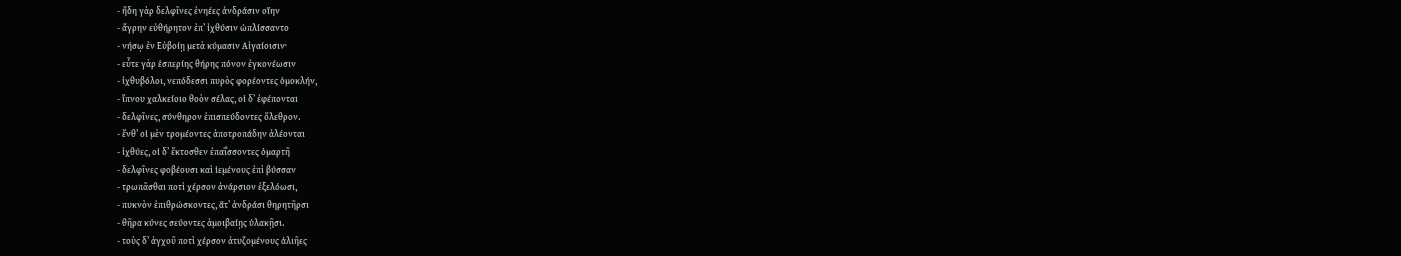- ἤδη γὰρ δελφῖνες ἐνηέες ἀνδράσιν οἵην
- ἄγρην εὐθήρητον ἐπʼ ἰχθύσιν ὡπλίσσαντο
- νήσῳ ἐν Εὐβοίῃ μετὰ κύμασιν Αἰγαίοισιν·
- εὖτε γὰρ ἑσπερίης θήρης πόνον ἐγκονέωσιν
- ἰχθυβόλοι, νεπόδεσσι πυρὸς φορέοντες ὁμοκλήν,
- ἴπνου χαλκείοιο θοὸν σέλας, οἱ δʼ ἐφέπονται
- δελφῖνες, σύνθηρον ἐπισπεύδοντες ὄλεθρον.
- ἔνθʼ οἱ μὲν τρομέοντες ἀποτροπάδην ἀλέονται
- ἰχθύες, οἱ δʼ ἔκτοσθεν ἐπαΐσσοντες ὁμαρτῆ
- δελφῖνες φοβέουσι καὶ ἱεμένους ἐπὶ βύσσαν
- τρωπᾶσθαι ποτὶ χέρσον ἀνάρσιον ἐξελόωσι,
- πυκνὸν ἐπιθρώσκοντες, ἅτʼ ἀνδράσι θηρητῆρσι
- θῆρα κύνες σεύοντες ἀμοιβαίῃς ὑλακῇσι.
- τοὺς δʼ ἀγχοῦ ποτὶ χέρσον ἀτυζομένους ἁλιῆες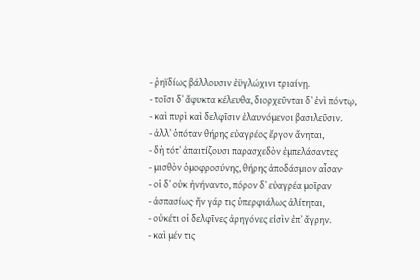- ῥηϊδίως βάλλουσιν ἐϋγλώχινι τριαίνῃ.
- τοῖσι δʼ ἄφυκτα κέλευθα, διορχεῦνται δʼ ἐνὶ πόντῳ,
- καὶ πυρὶ καὶ δελφῖσιν ἐλαυνόμενοι βασιλεῦσιν.
- ἀλλʼ ὁπόταν θήρης εὐαγρέος ἔργον ἄνηται,
- δὴ τότʼ ἀπαιτίζουσι παρασχεδὸν ἐμπελάσαντες
- μισθὸν ὁμοφροσύνης, θήρης ἀποδάσμιον αἶσαν·
- οἱ δʼ οὐκ ἠνήναντο, πόρον δʼ εὐαγρέα μοῖραν
- ἀσπασίως· ἤν γάρ τις ὑπερφιάλως ἀλίτηται,
- οὐκέτι οἱ δελφῖνες ἀρηγόνες εἰσὶν ἐπʼ ἄγρην.
- καὶ μέν τις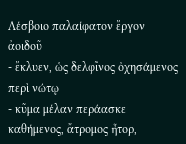Λέσβοιο παλαίφατον ἔργον ἀοιδοῦ
- ἔκλυεν, ὡς δελφῖνος ὀχησάμενος περὶ νώτῳ
- κῦμα μέλαν περάασκε καθήμενος, ἄτρομος ἦτορ,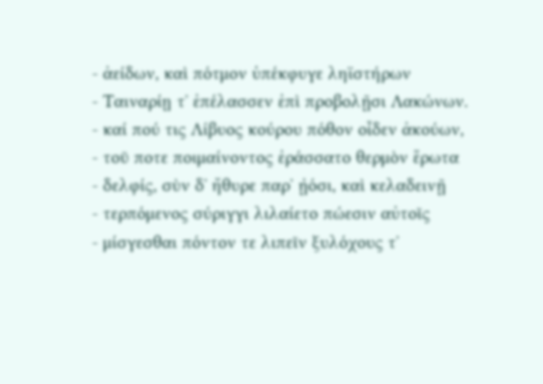- ἀείδων, καὶ πότμον ὑπέκφυγε ληϊστήρων
- Ταιναρίῃ τʼ ἐπέλασσεν ἐπὶ προβολῇσι Λακώνων.
- καί πού τις Λίβυος κούρου πόθον οἶδεν ἀκούων,
- τοῦ ποτε ποιμαίνοντος ἐράσσατο θερμὸν ἔρωτα
- δελφίς, σὺν δʼ ἤθυρε παρʼ ᾐόσι, καὶ κελαδεινῇ
- τερπόμενος σύριγγι λιλαίετο πώεσιν αὐτοῖς
- μίσγεσθαι πόντον τε λιπεῖν ξυλόχους τʼ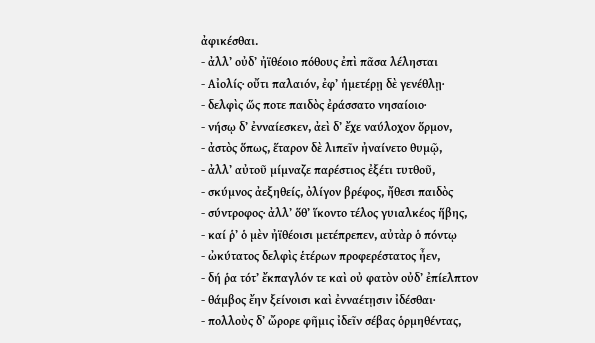ἀφικέσθαι.
- ἀλλʼ οὐδʼ ἠϊθέοιο πόθους ἐπὶ πᾶσα λέλησται
- Αἰολίς· οὔτι παλαιόν, ἐφʼ ἡμετέρῃ δὲ γενέθλῃ·
- δελφὶς ὥς ποτε παιδὸς ἐράσσατο νησαίοιο·
- νήσῳ δʼ ἐνναίεσκεν, ἀεὶ δʼ ἔχε ναύλοχον ὅρμον,
- ἀστὸς ὅπως, ἕταρον δὲ λιπεῖν ἠναίνετο θυμῷ,
- ἀλλʼ αὐτοῦ μίμναζε παρέστιος ἐξέτι τυτθοῦ,
- σκύμνος ἀεξηθείς, ὀλίγον βρέφος, ἤθεσι παιδὸς
- σύντροφος· ἀλλʼ ὅθʼ ἵκοντο τέλος γυιαλκέος ἥβης,
- καί ῥʼ ὁ μὲν ἠϊθέοισι μετέπρεπεν, αὐτὰρ ὁ πόντῳ
- ὠκύτατος δελφὶς ἑτέρων προφερέστατος ἦεν,
- δή ῥα τότʼ ἔκπαγλόν τε καὶ οὐ φατὸν οὐδʼ ἐπίελπτον
- θάμβος ἔην ξείνοισι καὶ ἐνναέτῃσιν ἰδέσθαι·
- πολλοὺς δʼ ὤρορε φῆμις ἰδεῖν σέβας ὁρμηθέντας,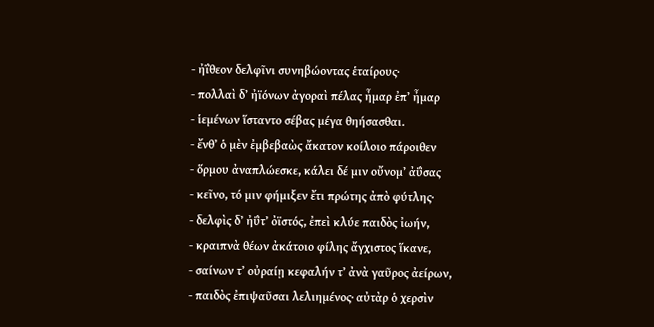- ἠΐθεον δελφῖνι συνηβώοντας ἑταίρους·
- πολλαὶ δʼ ἠϊόνων ἀγοραὶ πέλας ἦμαρ ἐπʼ ἦμαρ
- ἱεμένων ἵσταντο σέβας μέγα θηήσασθαι.
- ἔνθʼ ὁ μὲν ἐμβεβαὼς ἄκατον κοίλοιο πάροιθεν
- ὅρμου ἀναπλώεσκε, κάλει δέ μιν οὔνομʼ ἀΰσας
- κεῖνο, τό μιν φήμιξεν ἔτι πρώτης ἀπὸ φύτλης·
- δελφὶς δʼ ἠΰτʼ ὀϊστός, ἐπεὶ κλύε παιδὸς ἰωήν,
- κραιπνὰ θέων ἀκάτοιο φίλης ἄγχιστος ἵκανε,
- σαίνων τʼ οὐραίῃ κεφαλήν τʼ ἀνὰ γαῦρος ἀείρων,
- παιδὸς ἐπιψαῦσαι λελιημένος· αὐτὰρ ὁ χερσὶν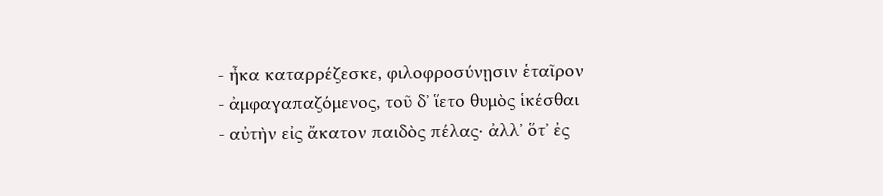- ἦκα καταρρέζεσκε, φιλοφροσύνῃσιν ἑταῖρον
- ἀμφαγαπαζόμενος, τοῦ δʼ ἵετο θυμὸς ἱκέσθαι
- αὐτὴν εἰς ἄκατον παιδὸς πέλας· ἀλλʼ ὅτʼ ἐς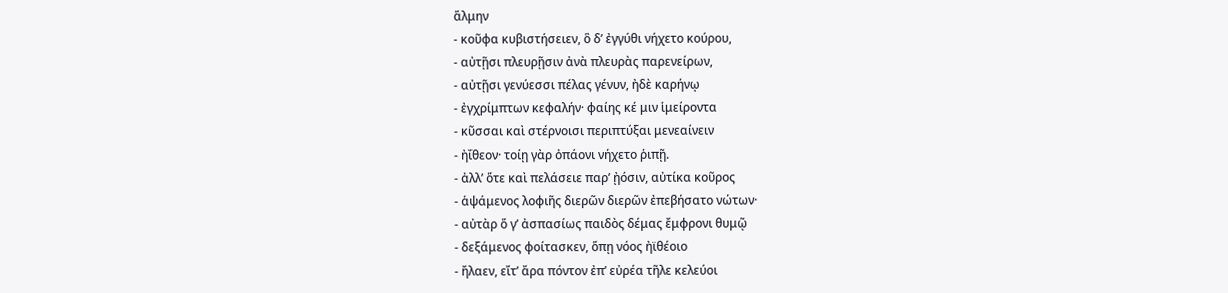ἅλμην
- κοῦφα κυβιστήσειεν, ὃ δʼ ἐγγύθι νήχετο κούρου,
- αὐτῇσι πλευρῇσιν ἀνὰ πλευρὰς παρενείρων,
- αὐτῇσι γενύεσσι πέλας γένυν, ἠδὲ καρήνῳ
- ἐγχρίμπτων κεφαλήν· φαίης κέ μιν ἱμείροντα
- κῦσσαι καὶ στέρνοισι περιπτύξαι μενεαίνειν
- ἠΐθεον· τοίῃ γὰρ ὀπάονι νήχετο ῥιπῇ.
- ἀλλʼ ὅτε καὶ πελάσειε παρʼ ᾐόσιν, αὐτίκα κοῦρος
- ἁψάμενος λοφιῆς διερῶν διερῶν ἐπεβήσατο νώτων·
- αὐτὰρ ὅ γʼ ἀσπασίως παιδὸς δέμας ἔμφρονι θυμῷ
- δεξάμενος φοίτασκεν, ὅπῃ νόος ἠϊθέοιο
- ἤλαεν, εἴτʼ ἄρα πόντον ἐπʼ εὐρέα τῆλε κελεύοι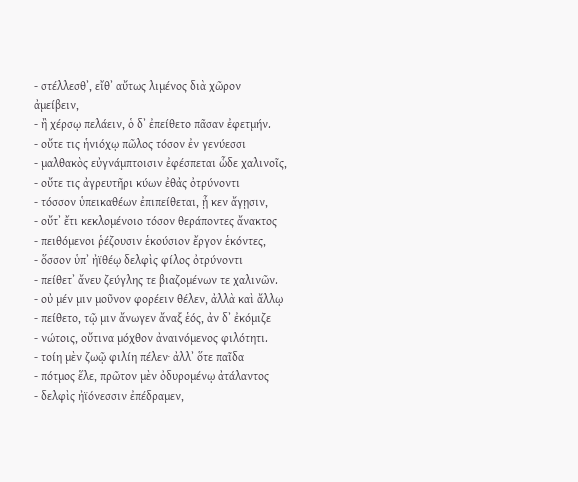- στέλλεσθʼ, εἴθʼ αὔτως λιμένος διὰ χῶρον ἀμείβειν,
- ἢ χέρσῳ πελάειν, ὁ δʼ ἐπείθετο πᾶσαν ἐφετμήν.
- οὔτε τις ἡνιόχῳ πῶλος τόσον ἐν γενύεσσι
- μαλθακὸς εὐγνάμπτοισιν ἐφέσπεται ὧδε χαλινοῖς,
- οὔτε τις ἀγρευτῆρι κύων ἐθἀς ὀτρύνοντι
- τόσσον ὑπεικαθέων ἐπιπείθεται, ᾗ κεν ἄγῃσιν,
- οὔτʼ ἔτι κεκλομένοιο τόσον θεράποντες ἄνακτος
- πειθόμενοι ῥέζουσιν ἑκούσιον ἔργον ἑκόντες,
- ὅσσον ὑπʼ ἠϊθέῳ δελφὶς φίλος ὀτρύνοντι
- πείθετʼ ἄνευ ζεύγλης τε βιαζομένων τε χαλινῶν.
- οὐ μέν μιν μοῦνον φορέειν θέλεν, ἀλλὰ καὶ ἄλλῳ
- πείθετο, τῷ μιν ἄνωγεν ἄναξ ἑός, ἀν δʼ ἐκόμιζε
- νώτοις, οὔτινα μόχθον ἀναινόμενος φιλότητι.
- τοίη μὲν ζωῷ φιλίη πέλεν· ἀλλʼ ὅτε παῖδα
- πότμος ἕλε, πρῶτον μὲν ὀδυρομένῳ ἀτάλαντος
- δελφὶς ἠϊόνεσσιν ἐπέδραμεν,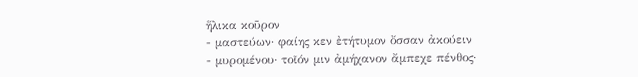ἥλικα κοῦρον
- μαστεύων· φαίης κεν ἐτήτυμον ὄσσαν ἀκούειν
- μυρομένου· τοῖόν μιν ἀμήχανον ἄμπεχε πένθος·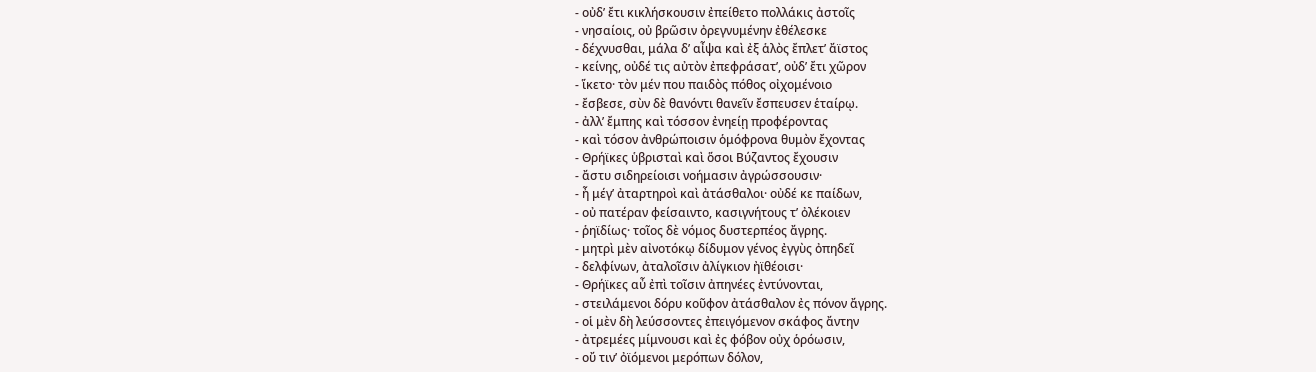- οὐδʼ ἔτι κικλήσκουσιν ἐπείθετο πολλάκις ἀστοῖς
- νησαίοις, οὐ βρῶσιν ὀρεγνυμένην ἐθέλεσκε
- δέχνυσθαι, μάλα δʼ αἶψα καὶ ἐξ ἁλὸς ἔπλετʼ ἄϊστος
- κείνης, οὐδέ τις αὐτὸν ἐπεφράσατʼ, οὐδʼ ἔτι χῶρον
- ἵκετο· τὸν μέν που παιδὸς πόθος οἰχομένοιο
- ἔσβεσε, σὺν δὲ θανόντι θανεῖν ἔσπευσεν ἑταίρῳ.
- ἀλλʼ ἔμπης καὶ τόσσον ἐνηείῃ προφέροντας
- καὶ τόσον ἀνθρώποισιν ὁμόφρονα θυμὸν ἔχοντας
- Θρήϊκες ὑβρισταὶ καὶ ὅσοι Βύζαντος ἔχουσιν
- ἄστυ σιδηρείοισι νοήμασιν ἀγρώσσουσιν·
- ἦ μέγʼ ἀταρτηροὶ καὶ ἀτάσθαλοι· οὐδέ κε παίδων,
- οὐ πατέραν φείσαιντο, κασιγνήτους τʼ ὀλέκοιεν
- ῥηϊδίως· τοῖος δὲ νόμος δυστερπέος ἄγρης.
- μητρὶ μὲν αἰνοτόκῳ δίδυμον γένος ἐγγὺς ὀπηδεῖ
- δελφίνων, ἀταλοῖσιν ἀλίγκιον ἠϊθέοισι·
- Θρήϊκες αὖ ἐπὶ τοῖσιν ἀπηνέες ἐντύνονται,
- στειλάμενοι δόρυ κοῦφον ἀτάσθαλον ἐς πόνον ἄγρης.
- οἱ μὲν δὴ λεύσσοντες ἐπειγόμενον σκάφος ἄντην
- ἀτρεμέες μίμνουσι καὶ ἐς φόβον οὐχ ὁρόωσιν,
- οὔ τινʼ ὀϊόμενοι μερόπων δόλον,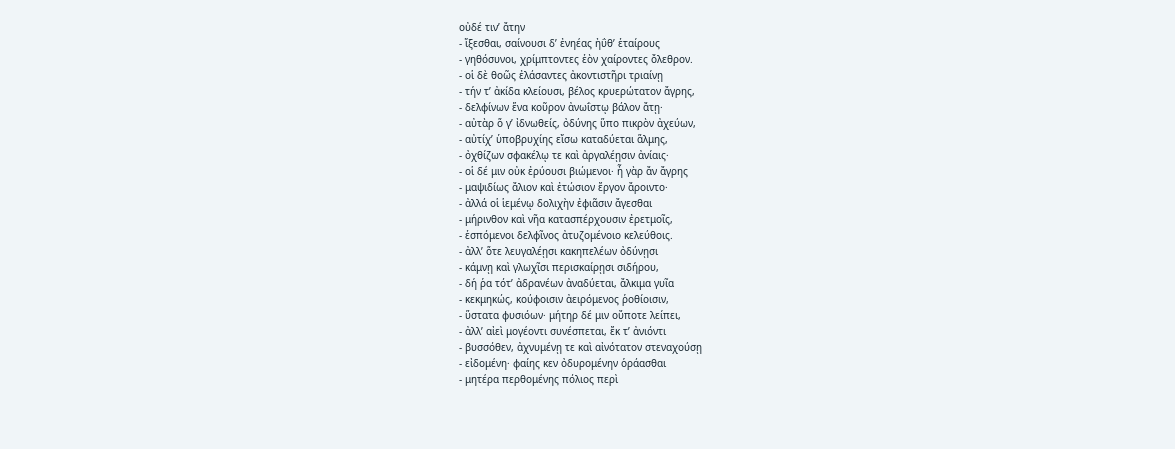οὐδέ τινʼ ἄτην
- ἵξεσθαι, σαίνουσι δʼ ἐνηέας ἠΰθ’ ἑταίρους
- γηθόσυνοι, χρίμπτοντες ἑὸν χαίροντες ὄλεθρον.
- οἱ δὲ θοῶς ἐλάσαντες ἀκοντιστῆρι τριαίνῃ
- τήν τʼ ἀκίδα κλείουσι, βέλος κρυερώτατον ἄγρης,
- δελφίνων ἕνα κοῦρον ἀνωΐστῳ βάλον ἄτῃ·
- αὐτὰρ ὅ γʼ ἰδνωθείς, ὀδύνης ὕπο πικρὸν ἀχεύων,
- αὐτίχʼ ὑποβρυχίης εἴσω καταδύεται ἅλμης,
- ὀχθίζων σφακέλῳ τε καὶ ἀργαλέῃσιν ἀνίαις·
- οἱ δέ μιν οὐκ ἐρύουσι βιώμενοι· ἦ γὰρ ἄν ἄγρης
- μαψιδίως ἄλιον καὶ ἐτώσιον ἔργον ἄροιντο·
- ἀλλά οἱ ἱεμένῳ δολιχὴν ἐφιᾶσιν ἄγεσθαι
- μήρινθον καὶ νῆα κατασπέρχουσιν ἐρετμοῖς,
- ἑσπόμενοι δελφῖνος ἀτυζομένοιο κελεύθοις.
- ἀλλʼ ὅτε λευγαλέῃσι κακηπελέων ὀδύνῃσι
- κάμνῃ καὶ γλωχῖσι περισκαίρῃσι σιδήρου,
- δή ῥα τότʼ ἀδρανέων ἀναδύεται, ἄλκιμα γυῖα
- κεκμηκώς, κούφοισιν ἀειρόμενος ῥοθίοισιν,
- ὕστατα φυσιόων· μήτηρ δέ μιν οὔποτε λείπει,
- ἀλλʼ αἰεὶ μογέοντι συνέσπεται, ἔκ τʼ ἀνιόντι
- βυσσόθεν, ἀχνυμένῃ τε καὶ αἰνότατον στεναχούσῃ
- εἰδομένη· φαίης κεν ὀδυρομένην ὁράασθαι
- μητέρα περθομένης πόλιος περὶ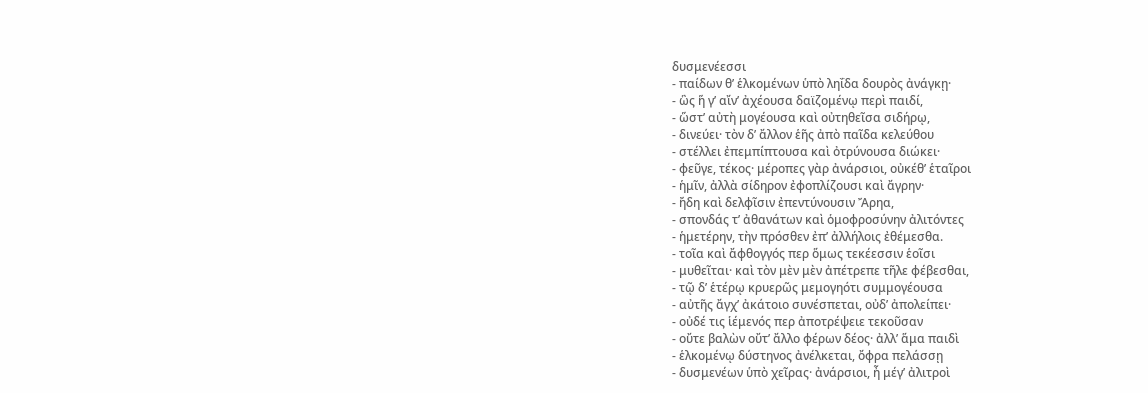δυσμενέεσσι
- παίδων θʼ ἑλκομένων ὑπὸ ληΐδα δουρὸς ἀνάγκῃ·
- ὣς ἥ γʼ αἴνʼ ἀχέουσα δαϊζομένῳ περὶ παιδί,
- ὥστʼ αὐτὴ μογέουσα καὶ οὐτηθεῖσα σιδήρῳ,
- δινεύει· τὸν δʼ ἄλλον ἑῆς ἀπὸ παῖδα κελεύθου
- στέλλει ἐπεμπίπτουσα καὶ ὀτρύνουσα διώκει·
- φεῦγε, τέκος· μέροπες γὰρ ἀνάρσιοι, οὐκέθʼ ἑταῖροι
- ἡμῖν, ἀλλὰ σίδηρον ἐφοπλίζουσι καὶ ἄγρην·
- ἤδη καὶ δελφῖσιν ἐπεντύνουσιν Ἄρηα,
- σπονδάς τʼ ἀθανάτων καὶ ὁμοφροσύνην ἀλιτόντες
- ἡμετέρην, τὴν πρόσθεν ἐπʼ ἀλλήλοις ἐθέμεσθα.
- τοῖα καὶ ἄφθογγός περ ὅμως τεκέεσσιν ἑοῖσι
- μυθεῖται· καὶ τὸν μὲν μὲν ἀπέτρεπε τῆλε φέβεσθαι,
- τῷ δʼ ἑτέρῳ κρυερῶς μεμογηότι συμμογέουσα
- αὐτῆς ἄγχʼ ἀκάτοιο συνέσπεται, οὐδʼ ἀπολείπει·
- οὐδέ τις ἱέμενός περ ἀποτρέψειε τεκοῦσαν
- οὔτε βαλὼν οὔτʼ ἄλλο φέρων δέος· ἀλλʼ ἅμα παιδὶ
- ἑλκομένῳ δύστηνος ἀνέλκεται, ὄφρα πελάσσῃ
- δυσμενέων ὑπὸ χεῖρας· ἀνάρσιοι, ἦ μέγʼ ἀλιτροὶ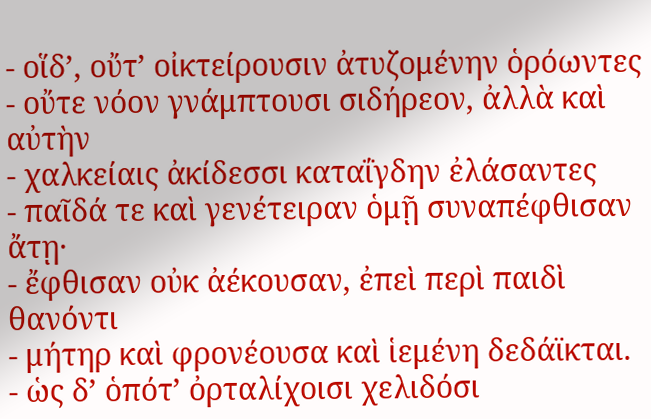- οἵδʼ, οὔτʼ οἰκτείρουσιν ἀτυζομένην ὁρόωντες
- οὔτε νόον γνάμπτουσι σιδήρεον, ἀλλὰ καὶ αὐτὴν
- χαλκείαις ἀκίδεσσι καταΐγδην ἐλάσαντες
- παῖδά τε καὶ γενέτειραν ὁμῇ συναπέφθισαν ἄτῃ·
- ἔφθισαν οὐκ ἀέκουσαν, ἐπεὶ περὶ παιδὶ θανόντι
- μήτηρ καὶ φρονέουσα καὶ ἱεμένη δεδάϊκται.
- ὡς δʼ ὁπότʼ ὀρταλίχοισι χελιδόσι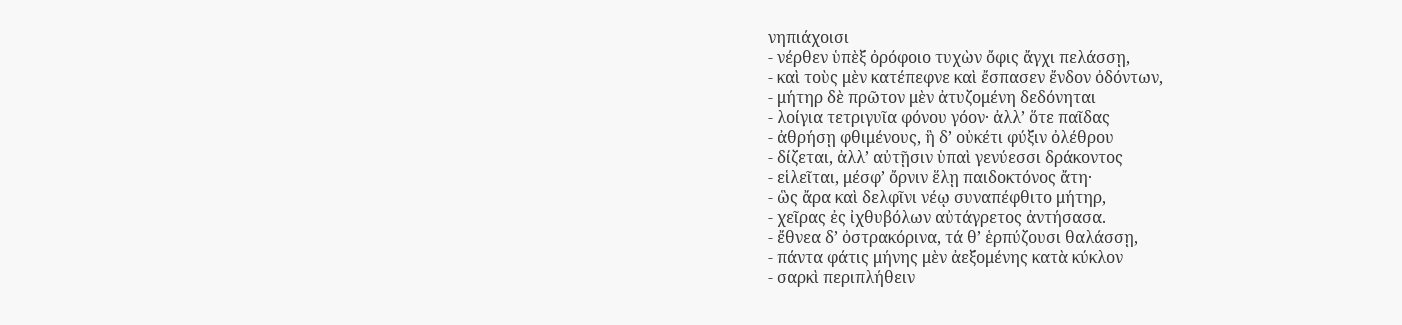νηπιάχοισι
- νέρθεν ὑπὲξ ὀρόφοιο τυχὼν ὄφις ἄγχι πελάσσῃ,
- καὶ τοὺς μὲν κατέπεφνε καὶ ἔσπασεν ἔνδον ὀδόντων,
- μήτηρ δὲ πρῶτον μὲν ἀτυζομένη δεδόνηται
- λοίγια τετριγυῖα φόνου γόον· ἀλλʼ ὅτε παῖδας
- ἀθρήσῃ φθιμένους, ἣ δʼ οὐκέτι φύξιν ὀλέθρου
- δίζεται, ἀλλʼ αὐτῇσιν ὑπαὶ γενύεσσι δράκοντος
- εἱλεῖται, μέσφʼ ὄρνιν ἕλῃ παιδοκτόνος ἄτη·
- ὣς ἄρα καὶ δελφῖνι νέῳ συναπέφθιτο μήτηρ,
- χεῖρας ἐς ἰχθυβόλων αὐτάγρετος ἀντήσασα.
- ἔθνεα δʼ ὀστρακόρινα, τά θʼ ἑρπύζουσι θαλάσσῃ,
- πάντα φάτις μήνης μὲν ἀεξομένης κατὰ κύκλον
- σαρκὶ περιπλήθειν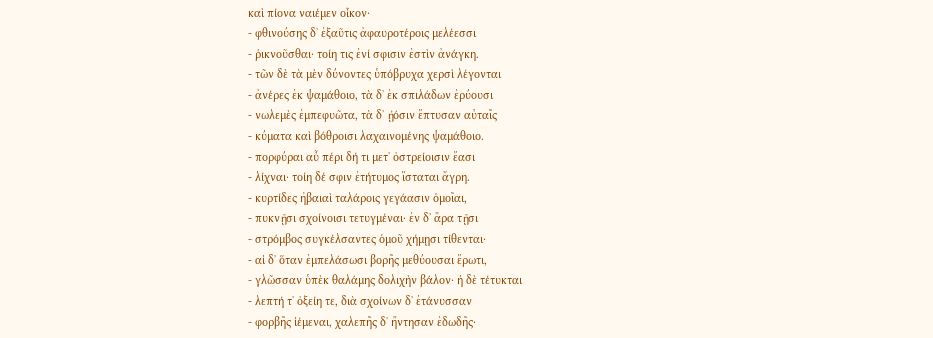καὶ πίονα ναιέμεν οἶκον·
- φθινούσης δʼ ἐξαῦτις ἀφαυροτέροις μελέεσσι
- ῥικνοῦσθαι· τοίη τις ἐνί σφισιν ἐστὶν ἀνάγκη.
- τῶν δὲ τὰ μὲν δύνοντες ὑπόβρυχα χερσὶ λέγονται
- ἀνέρες ἐκ ψαμάθοιο, τὰ δʼ ἐκ σπιλάδων ἐρύουσι
- νωλεμὲς ἐμπεφυῶτα, τὰ δʼ ᾐόσιν ἔπτυσαν αὐταῖς
- κύματα καὶ βόθροισι λαχαινομένης ψαμάθοιο.
- πορφύραι αὖ πέρι δή τι μετʼ ὀστρείοισιν ἔασι
- λίχναι· τοίη δέ σφιν ἐτήτυμος ἵσταται ἄγρη.
- κυρτίδες ἠβαιαὶ ταλάροις γεγάασιν ὁμοῖαι,
- πυκνῇσι σχοίνοισι τετυγμέναι· ἐν δʼ ἄρα τῇσι
- στρόμβος συγκέλσαντες ὁμοῦ χήμῃσι τίθενται·
- αἱ δʼ ὅταν ἐμπελάσωσι βορῆς μεθύουσαι ἔρωτι,
- γλῶσσαν ὑπὲκ θαλάμης δολιχὴν βάλον· ἡ δὲ τέτυκται
- λεπτή τʼ ὀξείη τε, διὰ σχοίνων δʼ ἐτάνυσσαν
- φορβῆς ἱέμεναι, χαλεπῆς δʼ ἤντησαν ἐδωδῆς·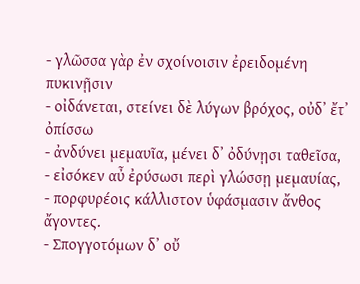- γλῶσσα γὰρ ἐν σχοίνοισιν ἐρειδομένη πυκινῇσιν
- οἰδάνεται, στείνει δὲ λύγων βρόχος, οὐδʼ ἔτʼ ὀπίσσω
- ἀνδύνει μεμαυῖα, μένει δʼ ὀδύνῃσι ταθεῖσα,
- εἰσόκεν αὖ ἐρύσωσι περὶ γλώσσῃ μεμαυίας,
- πορφυρέοις κάλλιστον ὑφάσμασιν ἄνθος ἄγοντες.
- Σπογγοτόμων δʼ οὔ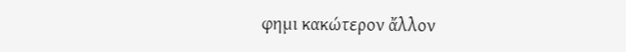φημι κακώτερον ἄλλον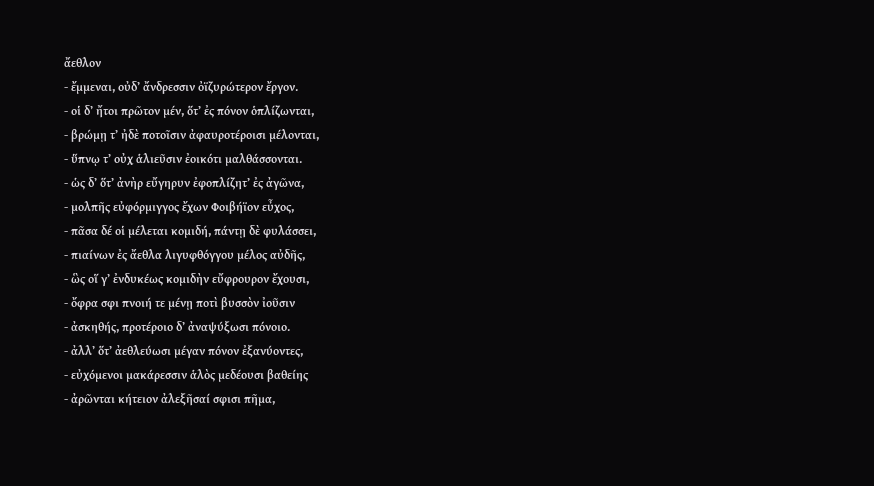ἄεθλον
- ἔμμεναι, οὐδʼ ἄνδρεσσιν ὀϊζυρώτερον ἔργον.
- οἱ δʼ ἤτοι πρῶτον μέν, ὅτʼ ἐς πόνον ὁπλίζωνται,
- βρώμῃ τʼ ἠδὲ ποτοῖσιν ἀφαυροτέροισι μέλονται,
- ὕπνῳ τʼ οὐχ ἁλιεῦσιν ἐοικότι μαλθάσσονται.
- ὡς δʼ ὅτʼ ἀνὴρ εὔγηρυν ἐφοπλίζητʼ ἐς ἀγῶνα,
- μολπῆς εὐφόρμιγγος ἔχων Φοιβήϊον εὖχος,
- πᾶσα δέ οἱ μέλεται κομιδή, πάντῃ δὲ φυλάσσει,
- πιαίνων ἐς ἄεθλα λιγυφθόγγου μέλος αὐδῆς,
- ὣς οἵ γʼ ἐνδυκέως κομιδὴν εὔφρουρον ἔχουσι,
- ὄφρα σφι πνοιή τε μένῃ ποτὶ βυσσὸν ἰοῦσιν
- ἀσκηθής, προτέροιο δʼ ἀναψύξωσι πόνοιο.
- ἀλλʼ ὅτʼ ἀεθλεύωσι μέγαν πόνον ἐξανύοντες,
- εὐχόμενοι μακάρεσσιν ἁλὸς μεδέουσι βαθείης
- ἀρῶνται κήτειον ἀλεξῆσαί σφισι πῆμα,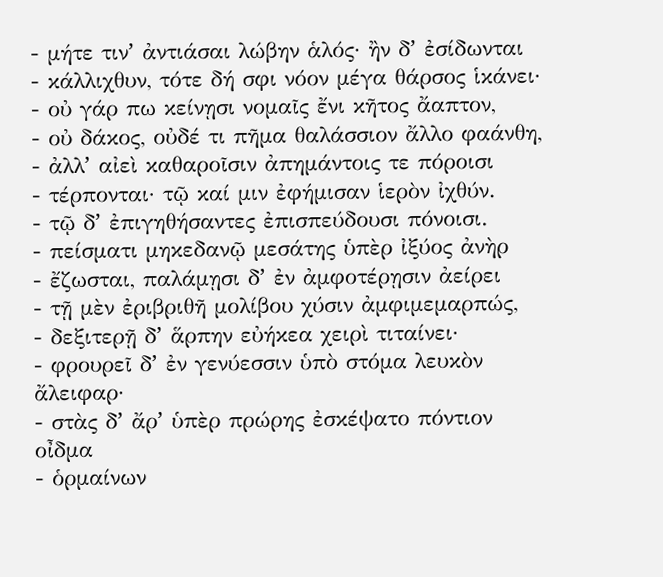- μήτε τινʼ ἀντιάσαι λώβην ἁλός· ἢν δʼ ἐσίδωνται
- κάλλιχθυν, τότε δή σφι νόον μέγα θάρσος ἱκάνει·
- οὐ γάρ πω κείνῃσι νομαῖς ἔνι κῆτος ἄαπτον,
- οὐ δάκος, οὐδέ τι πῆμα θαλάσσιον ἄλλο φαάνθη,
- ἀλλʼ αἰεὶ καθαροῖσιν ἀπημάντοις τε πόροισι
- τέρπονται· τῷ καί μιν ἐφήμισαν ἱερὸν ἰχθύν.
- τῷ δʼ ἐπιγηθήσαντες ἐπισπεύδουσι πόνοισι.
- πείσματι μηκεδανῷ μεσάτης ὑπὲρ ἰξύος ἀνὴρ
- ἔζωσται, παλάμῃσι δʼ ἐν ἀμφοτέρῃσιν ἀείρει
- τῇ μὲν ἐριβριθῆ μολίβου χύσιν ἀμφιμεμαρπώς,
- δεξιτερῇ δʼ ἅρπην εὐήκεα χειρὶ τιταίνει·
- φρουρεῖ δʼ ἐν γενύεσσιν ὑπὸ στόμα λευκὸν ἄλειφαρ·
- στὰς δʼ ἄρʼ ὑπὲρ πρώρης ἐσκέψατο πόντιον οἶδμα
- ὁρμαίνων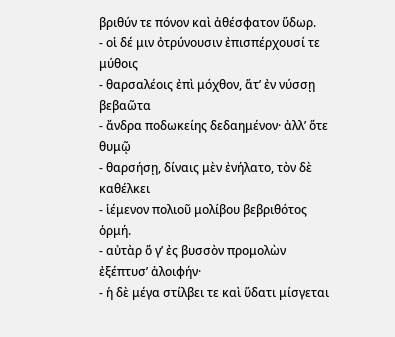βριθύν τε πόνον καὶ ἀθέσφατον ὕδωρ.
- οἱ δέ μιν ὀτρύνουσιν ἐπισπέρχουσί τε μύθοις
- θαρσαλέοις ἐπὶ μόχθον, ἅτʼ ἐν νύσσῃ βεβαῶτα
- ἄνδρα ποδωκείης δεδαημένον· ἀλλʼ ὅτε θυμῷ
- θαρσήσῃ, δίναις μὲν ἐνήλατο, τὸν δὲ καθέλκει
- ἱέμενον πολιοῦ μολίβου βεβριθότος ὁρμή.
- αὐτὰρ ὅ γʼ ἐς βυσσὸν προμολὼν ἐξέπτυσʼ ἀλοιφήν·
- ἡ δὲ μέγα στίλβει τε καὶ ὕδατι μίσγεται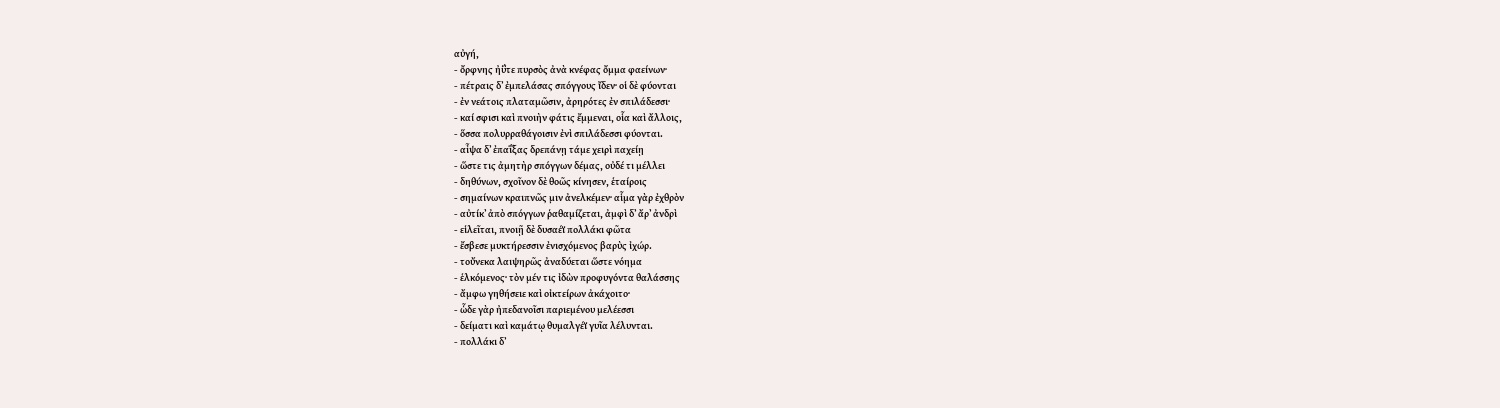αὐγή,
- ὄρφνης ἠΰτε πυρσὸς ἀνὰ κνέφας ὄμμα φαείνων·
- πέτραις δʼ ἐμπελάσας σπόγγους ἴδεν· οἱ δὲ φύονται
- ἐν νεάτοις πλαταμῶσιν, ἀρηρότες ἐν σπιλάδεσσι·
- καί σφισι καὶ πνοιὴν φάτις ἔμμεναι, οἷα καὶ ἄλλοις,
- ὅσσα πολυρραθάγοισιν ἐνὶ σπιλάδεσσι φύονται.
- αἶψα δʼ ἐπαΐξας δρεπάνῃ τάμε χειρὶ παχείῃ
- ὥστε τις ἀμητὴρ σπόγγων δέμας, οὐδέ τι μέλλει
- δηθύνων, σχοῖνον δὲ θοῶς κίνησεν, ἑταίροις
- σημαίνων κραιπνῶς μιν ἀνελκέμεν· αἷμα γὰρ ἐχθρὸν
- αὐτίκʼ ἀπὸ σπόγγων ῥαθαμίζεται, ἀμφὶ δʼ ἄρʼ ἀνδρὶ
- εἱλεῖται, πνοιῇ δὲ δυσαέϊ πολλάκι φῶτα
- ἔσβεσε μυκτήρεσσιν ἐνισχόμενος βαρὺς ἰχώρ.
- τοὔνεκα λαιψηρῶς ἀναδύεται ὥστε νόημα
- ἑλκόμενος· τὸν μέν τις ἰδὼν προφυγόντα θαλάσσης
- ἄμφω γηθήσειε καὶ οἰκτείρων ἀκάχοιτο·
- ὧδε γὰρ ἠπεδανοῖσι παριεμένου μελέεσσι
- δείματι καὶ καμάτῳ θυμαλγέϊ γυῖα λέλυνται.
- πολλάκι δʼ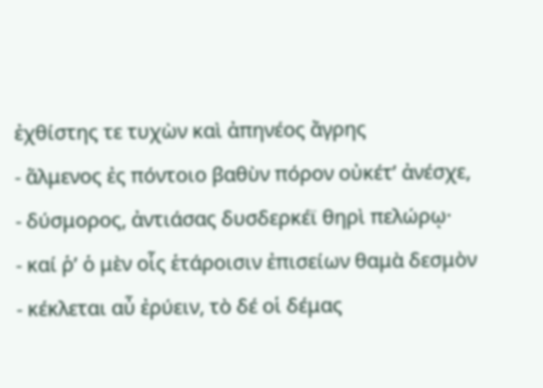ἐχθίστης τε τυχὼν καὶ ἀπηνέος ἄγρης
- ἅλμενος ἐς πόντοιο βαθὺν πόρον οὐκέτʼ ἀνέσχε,
- δύσμορος, ἀντιάσας δυσδερκέϊ θηρὶ πελώρῳ·
- καί ῥʼ ὁ μὲν οἷς ἑτάροισιν ἐπισείων θαμὰ δεσμὸν
- κέκλεται αὖ ἐρύειν, τὸ δέ οἱ δέμας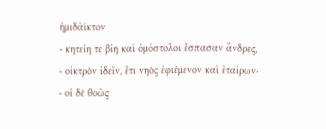ἡμιδάϊκτον
- κητείη τε βίη καὶ ὁμόστολοι ἔσπασαν ἄνδρες,
- οἰκτρὸν ἰδεῖν, ἔτι νηὸς ἐφιέμενον καὶ ἑταίρων·
- οἱ δὲ θοῶς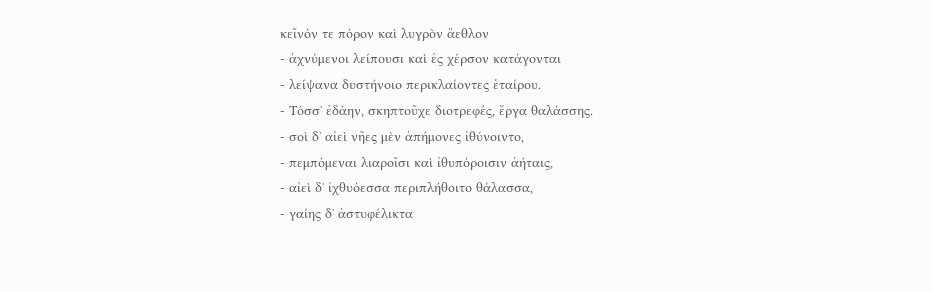κεῖνόν τε πόρον καὶ λυγρὸν ἄεθλον
- ἀχνύμενοι λείπουσι καὶ ἐς χέρσον κατάγονται
- λείψανα δυστήνοιο περικλαίοντες ἑταίρου.
- Τόσσʼ ἐδάην, σκηπτοῦχε διοτρεφές, ἔργα θαλάσσης.
- σοὶ δʼ αἰεὶ νῆες μὲν ἀπήμονες ἰθύνοιντο,
- πεμπόμεναι λιαροῖσι καὶ ἰθυπόροισιν ἀήταις,
- αἰεὶ δʼ ἰχθυόεσσα περιπλήθοιτο θάλασσα,
- γαίης δʼ ἀστυφέλικτα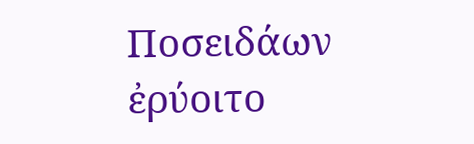Ποσειδάων ἐρύοιτο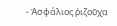- Ἀσφάλιος ῥιζοῦχα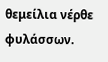θεμείλια νέρθε φυλάσσων.